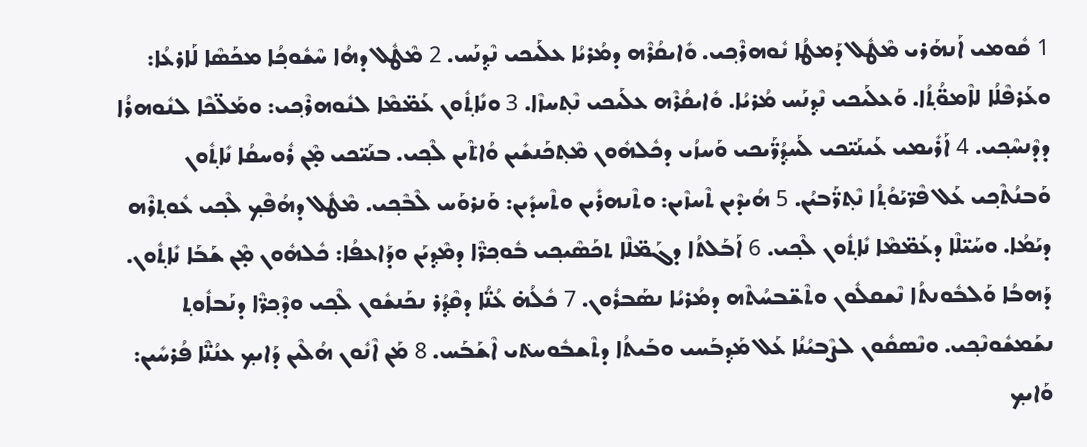1 ܩܽܘܡܝ ܐܰܢܗܰܪܝ ܡܶܛܽܠ ܕܰܡܛܳܐ ܢܽܘܗܪܶܟ݂ܝ. ܘܺܐܝܩܳܪܶܗ ܕܡܳܪܝܳܐ ܥܠܰܝܟܝ ܢܶܕ݂ܢܰܚ. 2 ܡܶܛܽܠ ܕܗܳܐ ܚܶܫܽܘܟ݂ܳܐ ܡܟܰܣܶܐ ܠܰܐܪܥܳܐ: ܘܥܰܪܦܶܠܳܐ ܠܐܶܡܘ̈ܳܬ݂ܳܐ. ܘܰܥܠܰܝܟܝ ܢܶܕ݂ܢܰܚ ܡܳܪܝܳܐ. ܘܺܐܝܩܳܪܶܗ ܥܠܰܝܟܝ ܢܶܬ݂ܚܙܶܐ. 3 ܘܢܺܐܬ݂ܽܘܢ ܥܰܡ̈ܡܶܐ ܠܢܽܘܗܪܶܟ݂ܝ: ܘܡܰܠ̈ܟܶܐ ܠܢܽܘܗܪܳܐ ܕܕܶܢܚܶܟ݂ܝ. 4 ܐܰܪܺܝܡܝ ܥܰܝܢܰܝ̈ܟܝ ܠܰܚܕ݂ܳܖ̈ܰܝܟܝ ܘܰܚܙܳܝ ܕܟܽܠܗܽܘܢ ܡܶܬ݂ܟܰܢܫܺܝܢ ܘܳܐܬ݁ܶܝܢ ܠܶܟ݂ܝ. ܒܢܰܝ̈ܟܝ ܡ̣ܶܢ ܪܽܘܚܩܳܐ ܢܺܐܬ݂ܽܘܢ ܘܰܒܢܳܬܶܟ݂ܝ ܥܰܠ ܦܶܖ̈ܝܰܘܳܬ݂ܳܐ ܢܶܬ݂ܖ̈ܰܒܝܳܢ. 5 ܗܳܝܕܶܝܢ ܬܶܚܙܶܝܢ: ܘܬܶܢܗܪܺܝܢ ܘܬܶܚܕܺܝܢ: ܘܰܢܪܘܰܚ ܠܶܒܶܟ݂ܝ. ܡܶܛܽܠ ܕܗܳܦܶܟ݂ ܠܶܟ݂ܝ ܥܽܘܬ݂ܪܶܗ ܕܝܰܡܳܐ. ܘܚܰܝ̈ܠܶܐ ܕܥܰܡ̈ܡܶܐ ܢܺܐܬ݂ܽܘܢ ܠܶܟ݂ܝ. 6 ܐܰܒܰܠܬܳܐ ܕܓܰܡ̈ܠܶܐ ܬܟܰܣܶܝܟ݂ܝ ܒܽܘܟ݂ܖ̈ܶܐ ܕܡܶܕ݂ܝܰܢ ܘܕܰܐܥܦܳܐ: ܟܽܠܗܽܘܢ ܡ̣ܶܢ ܫܰܒܰܐ ܢܺܐܬ݂ܽܘܢ. ܕܰܗܒܳܐ ܘܰܠܒܽܘܢܬܳܐ ܢܶܫܩܠܽܘܢ ܘܬܶܫ̈ܒܚܳܬܶܗ ܕܡܳܪܝܳܐ ܢܣܰܒܪܽܘܢ. 7 ܟܽܠܳܗ̇ ܥܳܢ̈ܳܐ ܕܩܶܕ݂ܳܪ ܢܟܰܢܫܽܘܢ ܠܶܟ݂ܝ ܘܕܶܟ݂ܖ̈ܶܐ ܕܢܰܒܐܽܘܬ݂ ܢܫܰܡܫܽܘܢܶܟ݂ܝ. ܘܢܶܣܩܽܘܢ ܠܨܶܒܝܳܢܳܐ ܥܰܠ ܡܰܕ݂ܒܰܚܝ ܘܒܰܝܬܳܐ ܕܬܶܫܒܽܘܚܬ݁ܝ ܐܶܫܰܒܰܚ. 8 ܡܰܢ ܐܶܢܽܘܢ ܗܳܠܶܝܢ ܕܰܐܝܟ݂ ܥܢܳܢ̈ܶܐ ܦܳܪܚܺܝܢ: ܘܰܐܝܟ݂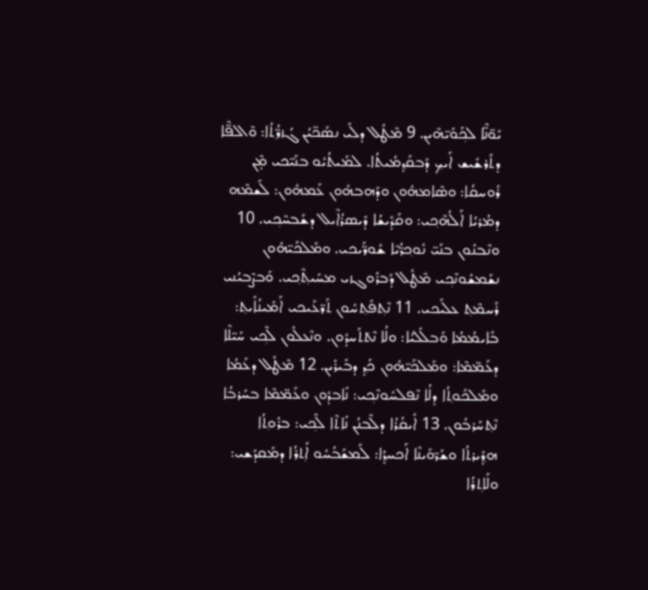ܝܰܘ̈ܢ̈ܶܐ ܠܟ݂ܰܘܰܝ̈ܗܶܝܢ. 9 ܡܶܛܽܠ ܕܠܺܝ ܢܣܰܟ̈ܝܳܢ ܓܳܙܖ̈ܳܬ݂ܳܐ: ܘܶܐܠܦ̈ܶܐ ܕܬܰܪܫܺܝܫ ܐܰܝܟ݂ ܕܰܒܩܰܕ݂ܡܳܝܬܳܐ. ܠܡܰܝܬܳܝܽܘ ܒܢܰܝ̈ܟܝ ܡ̣ܶܢ ܪܽܘܚܩܳܐ: ܘܣܶܐܡܗܽܘܢ ܘܕܰܗܒܗܽܘܢ ܥܰܡܗܽܘܢ: ܠܰܫܡܶܗ ܕܡܳܪܝܳܐ ܐܰܠܳܗܶܟ݂ܝ: ܘܩܰܕ݁ܺܝܫܳܐ ܕܺܝܣܪܳܐܶܝܠ ܕܫܰܒܚܶܟ݂ܝ. 10 ܘܢܶܒܢܽܘܢ ܒܢܰܝ̈ ܢܽܘܟ݂ܖ̈ܳܝܶܐ ܫܽܘܖ̈ܰܝܟܝ. ܘܡܰܠܟܰܝ̈ܗܽܘܢ ܢܫܰܡܫܽܘܢܶܟ݂ܝ ܡܶܛܽܠ ܕܰܒܪܽܘܓܙܝ ܡܚܺܝܬ݂ܶܟ݂ܝ. ܘܰܒܨܶܒܝܳܢܝ ܪܰܚܡܶܬ݂ ܥܠܰܝܟܝ. 11 ܢܶܬ݂ܦܰܬ݂ܚܽܘܢ ܬܰܖ̈ܥܰܝܟܝ ܐܰܡܺܝܢܳܐܺܝܬ݂: ܒܺܐܝܡܳܡܳܐ ܘܰܒܠܺܠܝܳܐ: ܘܠܳܐ ܢܶܬ݁ܬܰܚܕܽܘܢ. ܘܢܶܥܠܽܘܢ ܠܶܟ݂ܝ ܚܰܝ̈ܠܶܐ ܕܥܰܡ̈ܡܶܐ: ܘܡܰܠܟܰܝ̈ܗܽܘܢ ܟܰܕ݂ ܕܒܺܝܪܺܝܢ. 12 ܡܶܛܽܠ ܕܥܰܡܳܐ ܘܡܰܠܟܽܘܬ݂ܳܐ ܕܠܳܐ ܢܶܦܠܚܽܘܢܶܟ݂ܝ: ܢܺܐܒܕܽܘܢ ܘܥܰܡ̈ܡܶܐ ܒܚܰܪܒܳܐ ܢܶܬ݂ܚܰܪܒܽܘܢ. 13 ܐܺܝܩܳܪܳܐ ܕܠܶܒܢܳܢ ܢܺܐܬܶܐ ܠܶܟ݂ܝ: ܒܪܽܘܬ݂ܳܐ ܗܕ݂ܺܝܪܬܳܐ ܘܫܰܖ̈ܘܰܝܢܶܐ ܐܰܟܚܕ݂ܳܐ: ܠܰܡܫܰܒܳܚܽܘ ܐܰܬ݂ܪܳܐ ܕܡܰܩܕܰܫܝ: ܘܠܰܐܬ݂ܪܳܐ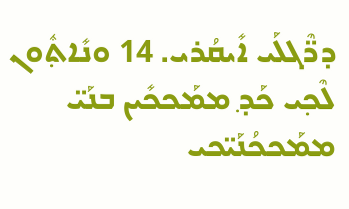ܕܖ̈ܶܓܠܰܝ ܐܺܝܩܳܪܝ. 14 ܘܢܺܐܬ݂ܽܘܢ ܠܶܟ݂ܝ ܟܰܕ݂ ܡܡܰܟܟܺܝܢ ܒܢܰܝ̈ ܡܡܰܟܟܳܢܰܝ̈ܟܝ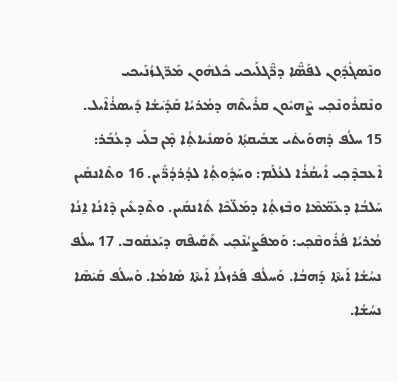ܘܢܶܣܓܽܕ݂ܽܘܢ ܠܦܰܣ̈ܶܐ ܕܖ̈ܶܓܠܰܝܟܝ ܟܽܠܗܽܘܢ ܡܰܖ̈ܓܙܳܢܰܝܟܝ ܘܢܶܩܪܽܘܢܶܟ݂ܝ ܨܶܗܝܽܘܢ ܩܪܺܝܬܶܗ ܕܡܳܪܝܳܐ ܩܰܕ݁ܺܝܫܳܐ ܕܺܝܣܪܳܐܶܝܠ. 15 ܚܠܳܦ ܕܰܗܘܰܝܬ݁ܝ ܫܒܺܝܩܬ݂ܳܐ ܘܰܣܢܺܝܐܬ݂ܳܐ ܡ̣ܶܢ ܒܠܰܝ ܕܥܳܒܰܪ: ܐܶܥܒܕܶܟ݂ܝ ܐܺܝܩܳܪܳܐ ܠܥܳܠܰܡ: ܘܚܰܕ݂ܽܘܬ݂ܳܐ ܠܕ݂ܳܪܕܳܖ̈ܺܝܢ. 16 ܘܬܶܐܢܩܺܝܢ ܚܰܠܒܳܐ ܕܥܰܡ̈ܡܶܐ ܘܒܶܙܬ݂ܳܐ ܕܡܰܠ̈ܟܶܐ ܬܺܐܢܩܺܝܢ. ܘܬܶܕܥܺܝܢ ܕܶܐܢܳܐ ܐ̱ܢܳܐ ܡܳܪܝܳܐ ܦܳܪܽܘܩܶܟ݂ܝ: ܘܰܡܦܰܨܝܳܢܶܟ݂ܝ ܬܰܩܺܝܦܶܗ ܕܝܰܥܩܽܘܒ. 17 ܚܠܳܦ ܢܚܳܫܳܐ ܐܰܝܬ݁ܶܐ ܕܰܗܒܳܐ. ܘܰܚܠܳܦ ܦܰܪܙܠܳܐ ܐܰܝܬ݁ܶܐ ܣܺܐܡܳܐ. ܘܰܚܠܳܦ ܩܰܝ݁ܣܶܐ ܢܚܳܫܳܐ.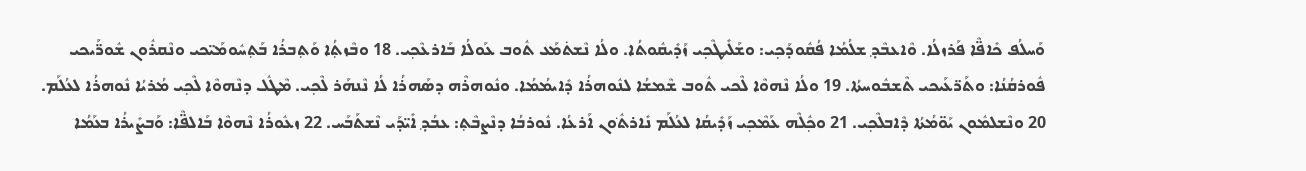ܘܰܚܠܳܦ ܟܺܐܦ̈ܶܐ ܦܰܪܙܠܳܐ. ܘܶܐܥܒܶܕ݂ ܫܠܳܡܳܐ ܦܳܩܽܘܕܰܟ݂ܝ: ܘܫܰܠܺܝܛܶܟ݂ܝ ܙܰܕܺܝܩܽܘܬܳܐ. ܘܠܳܐ ܢܶܫܬ݁ܡܰܥ ܬܽܘܒ ܥܰܘܠܳܐ ܒܰܐܪܥܶܟ݂ܝ. 18 ܘܒܶܙܬ݂ܳܐ ܘܰܬ݂ܒܪܳܐ ܒܰܬ݂ܚܽܘܡܰܝ̈ܟܝ ܘܢܶܩܪܽܘܢ ܫܽܘܖ̈ܰܝܟܝ ܦܽܘܪܩܳܢܳܐ: ܘܬܰܖ̈ܥܰܝܟܝ ܬܶܫܒܽܘܚܬܳܐ. 19 ܘܠܳܐ ܢܶܗܘܶܐ ܠܶܟܝ ܬܽܘܒ ܫܶܡܫܳܐ ܠܢܽܘܗܪܳܐ ܕܺܐܝܡܳܡܳܐ. ܘܢܽܘܗܪܶܗ ܕܣܰܗܪܳܐ ܠܳܐ ܢܶܢܗܰܪ ܠܶܟ݂ܝ. ܡܶܛܽܠ ܕܢܶܗܘܶܐ ܠܶܟ݂ܝ ܡܳܪܝܳܐ ܢܽܘܗܪܳܐ ܠܥܳܠܰܡ. 20 ܘܢܶܫܠܡܽܘܢ ܝܰܘ̈ܡܳܬܳܐ ܕܶܐܒܠܶܟ݂ܝ. 21 ܘܟ݂ܽܠܶܗ ܥܰܡܶܟ݂ܝ ܙܰܕܺܝܩܳܐ ܠܥܳܠܰܡ ܢܺܐܪܬ݁ܽܘܢ ܐܰܪܥܳܐ. ܢܽܘܪܒܳܐ ܕܢܶܨܒܶܬ݂: ܥܒܳܕ݂ ܐܺܝ̈ܕܰܝ ܢܶܫܬܰܒܰܚ. 22 ܙܥܽܘܪܳܐ ܢܶܗܘܶܐ ܒܰܐܠܦ̈ܶܐ: ܘܰܒܨܺܝܪܳܐ ܒܥܰܡܳܐ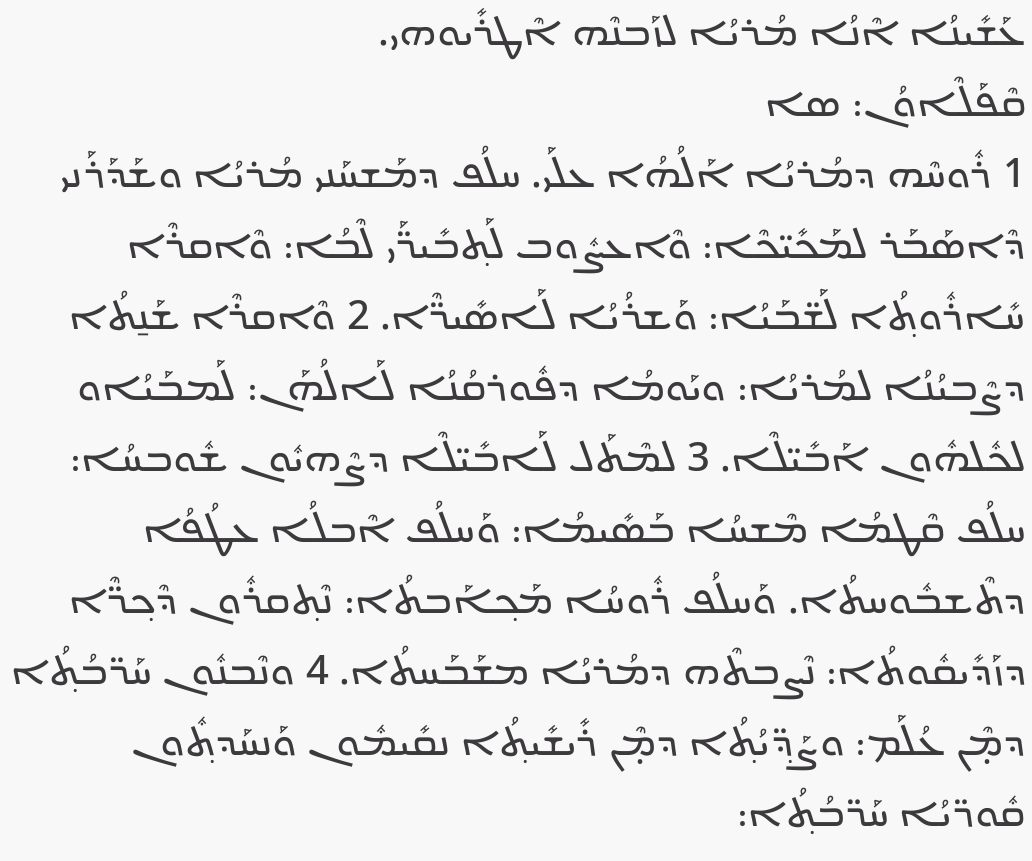ܥܰܫܺܝܢܳܐ ܐܶܢܳܐ ܡܳܪܝܳܐ ܠܙܰܒܢܶܗ ܐܶܛܪܺܝܘܗܝ.
ܩܶܦܰܠܶܐܘܳܢ: ܣܐ
1 ܪܽܘܚܶܗ ܕܡܳܪܝܳܐ ܐܰ‌ܠܳܗܳܐ ܥܠܰܝ. ܚܠܳܦ ܕܡܰܫܚܰܢܝ ܡܳܪܝܳܐ ܘܫܰܕܰܪܰܢܝ ܕܶܐܣܰܒܰܪ ܠܡܰܟܺܝ̈ܟܶܐ: ܘܶܐܥܨܽܘܒ ܠܰܬ݂ܒܺܝܖ̈ܰܝ ܠܶܒܳܐ: ܘܶܐܩܪܶܐ ܚܺܐܪܽܘܬ݂ܳܐ ܠܰܫ̈ܒܰܝܳܐ: ܘܰܫܪܳܝܳܐ ܠܰܐܣܺܝܖ̈ܶܐ. 2 ܘܶܐܩܪܶܐ ܫܰܢ̱ܬܳܐ ܕܨܶܒܝܳܢܳܐ ܠܡܳܪܝܳܐ: ܘܝܰܘܡܳܐ ܕܦܽܘܪܩܳܢܳܐ ܠܰܐܠܳܗܰܢ: ܠܰܡܒܰܝܳܐܘ ܠܟܽܠܗܽܘܢ ܐܰܒܺܝ̈ܠܶܐ. 3 ܠܡܶܬܰܠ ܠܰܐܒܺܝ̈ܠܶܐ ܕܨܶܗܝܽܘܢ ܫܽܘܒܚܳܐ: ܚܠܳܦ ܩܶܛܡܳܐ ܡܶܫܚܳܐ ܒܰܣܺܝܡܳܐ: ܘܰܚܠܳܦ ܐܶܒܠܳܐ ܥܛܳܦܳܐ ܕܬܶܫܒܽܘܚܬܳܐ. ܘܰܚܠܳܦ ܪܽܘܚܳܐ ܡܰܟ݂ܐܰܒܬܳܐ: ܢܶܬ݂ܩܪܽܘܢ ܕܶܟ݂ܖ̈ܶܐ ܕܙܰܕܺܝܩܽܘܬܳܐ: ܢܶܨܒܬܶܗ ܕܡܳܪܝܳܐ ܡܫܰܒܰܚܬܳܐ. 4 ܘܢܶܒܢܽܘܢ ܚܰܖ̈ܒܳܬ݂ܳܐ ܕܡ̣ܶܢ ܥܳܠܰܡ: ܘܨܰܕ݂̈ܝܳܬ݂ܳܐ ܕܡ̣ܶܢ ܪܺܝܫܺܝܬ݂ܳܐ ܢܩܺܝܡܽܘܢ ܘܰܢܚܰܕܬ݂ܽܘܢ ܩܽܘܖ̈ܝܳܐ ܚܰܖ̈ܒܳܬ݂ܳܐ: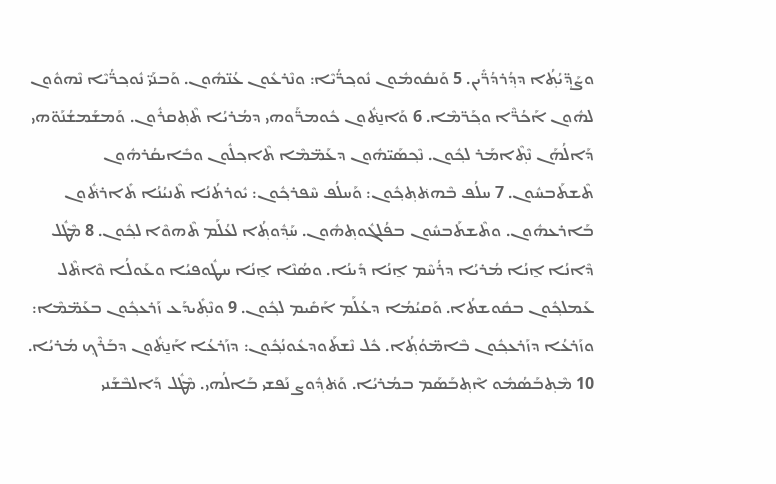ܘܨܰܕ݂̈ܝܳܬ݂ܳܐ ܕܕ݂ܳܪܕܳܖ̈ܺܝܢ. 5 ܘܰܢܩܽܘܡܽܘܢ ܢܽܘܟ݂ܖ̈ܳܝܶܐ: ܘܢܶܪܥܽܘܢ ܥܳܢ̈ܗܽܘܢ. ܘܰܒܢܰܝ̈ ܢܽܘܟ݂ܖ̈ܳܝܶܐ ܢܶܗܘܽܘܢ ܠܗܽܘܢ ܐܰܟܳܖ̈ܶܐ ܘܟ݂ܰܖ̈ܡܶܐ. 6 ܘܰܐܢ̱ܬ݁ܽܘܢ ܟܽܘܡܖ̈ܰܘܗܝ ܕܡܳܪܝܳܐ ܬܶܬ݂ܩܪܽܘܢ. ܘܰܡܫܰܡܫܳܢܰܘ̈ܗܝ ܕܰܐܠܳܗܰܢ ܢܶܬ݂ܶܐܡܰܪ ܠܟ݂ܽܘܢ. ܢܶܟ݂ܣܰܝ̈ܗܽܘܢ ܕܥܰܡ̈ܡܶܐ ܬܶܐܟ݂ܠܽܘܢ ܘܒܺܐܝܩܳܪܗܽܘܢ ܬܶܫܬܰܒܚܽܘܢ. 7 ܚܠܳܦ ܒܶܗܬ݁ܬ݂ܟ݂ܽܘܢ: ܘܰܚܠܳܦ ܚܶܦܪܟ݂ܽܘܢ: ܝܽܘܪܬܳܢܳܐ ܬܶܢܝܳܢܳܐ ܬܺܐܪܬ݁ܽܘܢ ܒܰܐܪܥܗܽܘܢ. ܘܬܶܫܬܰܒܚܽܘܢ ܒܦܳܠܓܽܘܬ݂ܗܽܘܢ. ܚܰܕ݂ܽܘܬ݂ܳܐ ܠܥܳܠܰܡ ܬܶܗܘܶܐ ܠܟ݂ܽܘܢ. 8 ܡܶܛܽܠ ܕܶܐܢܳܐ ܐ̱ܢܳܐ ܡܳܪܝܳܐ ܕܪܳܚܶܡ ܐ̱ܢܳܐ ܕܺܝܢܳܐ. ܘܣܳܢܶܐ ܐ̱ܢܳܐ ܚܛܽܘܦܝܳܐ ܘܥܰܘܠܳܐ ܘܶܐܬ݁ܶܠ ܥܰܡܠܟ݂ܽܘܢ ܒܩܽܘܫܬܳܐ. ܘܰܩܝܳܡܳܐ ܕܥܳܠܰܡ ܐܰܩܺܝܡ ܠܟ݂ܽܘܢ. 9 ܘܢܶܬ݂ܺܝܕܰܥ ܙܰܪܥܟ݂ܽܘܢ ܒܥܰܡ̈ܡܶܐ: ܘܙܰܪܥܳܐ ܕܙܰܪܥܟ݂ܽܘܢ ܒܶܐܡ̈ܘܳܬ݂ܳܐ. ܟܽܠ ܢܶܫܬܰܘܕܥܽܘܢܳܟ݂ܽܘܢ: ܕܙܰܪܥܳܐ ܐܰܢ̱ܬ݁ܽܘܢ ܕܒܰܪܶܟ݂ ܡܳܪܝܳܐ. 10 ܡܶܬ݂ܒܰܣܳܡܽܘ ܐܶܬ݂ܒܰܣܰܡ ܒܡܳܪܝܳܐ. ܘܰܬ݁ܕ݂ܽܘܨ ܢܰܦܫܝ ܒܰܐܠܳܗܝ. ܡܶܛܽܠ ܕܰܐܠܒܶܫܰܢܝ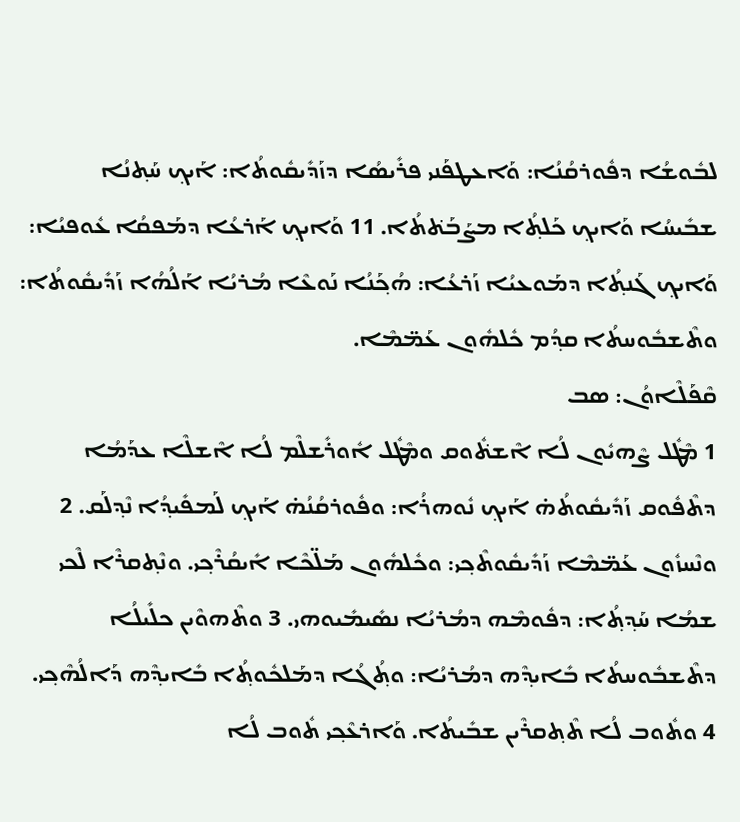ܠܒܽܘܫܳܐ ܕܦܽܘܪܩܳܢܳܐ: ܘܰܐܥܛܦܰܢܝ ܦܪܺܝܣܳܐ ܕܙܰܕܺܝܩܽܘܬܳܐ: ܐܰܝܟ݂ ܚܰܬ݂ܢܳܐ ܫܒܺܝܚܳܐ ܘܰܐܝܟ݂ ܟܰܠܬ݂ܳܐ ܡܨܰܒܰܬ݁ܬܳܐ. 11 ܘܰܐܝܟ݂ ܐܰܪܥܳܐ ܕܡܰܦܩܳܐ ܥܽܘܦܝܳܐ: ܘܰܐܝܟ݂ ܓܰܢܬ݂ܳܐ ܕܡܰܘܥܝܳܐ ܙܰܪܥܳܐ: ܗܳܟ݂ܰܢܳܐ ܢܰܘܥܶܐ ܡܳܪܝܳܐ ܐܰ‌ܠܳܗܳܐ ܙܰܕܺܝܩܽܘܬܳܐ: ܘܬܶܫܒܽܘܚܬܳܐ ܩܕ݂ܳܡ ܟܽܠܗܽܘܢ ܥܰܡ̈ܡܶܐ.
ܩܶܦܰܠܶܐܘܳܢ: ܣܒ
1 ܡܶܛܽܠ ܨܶܗܝܽܘܢ ܠܳܐ ܐܶܫܬ݁ܽܘܩ ܘܡܶܛܽܠ ܐܽܘܪܺܫܠܶܡ ܠܳܐ ܐܶܫܠܶܐ ܥܕܰܡܳܐ ܕܬܶܦܽܘܩ ܙܰܕܺܝܩܽܘܬܳܗ̇ ܐܰܝܟ݂ ܢܽܘܗܪܳܐ: ܘܦܽܘܪܩܳܢܳܗ̇ ܐܰܝܟ݂ ܠܰܡܦܺܝܕ݂ܳܐ ܢܶܕ݂ܠܰܩ. 2 ܘܢܶܚܙܽܘܢ ܥܰܡ̈ܡܶܐ ܙܰܕܺܝܩܽܘܬܶܟ݂ܝ: ܘܟܽܠܗܽܘܢ ܡܰܠ̈ܟܶܐ ܐܺܝܩܳܪܶܟ݂ܝ. ܘܢܶܬ݂ܩܪܶܐ ܠܶܟܝ ܫܡܳܐ ܚܰܕ݂ܬ݂ܳܐ: ܕܦܽܘܡܶܗ ܕܡܳܪܝܳܐ ܢܣܺܝܡܺܝܘܗܝ. 3 ܘܬܶܗܘܶܝܢ ܟܠܺܝܠܳܐ ܕܬܶܫܒܽܘܚܬܳܐ ܒܺܐܝܕ݂ܶܗ ܕܡܳܪܝܳܐ: ܘܬ݂ܳܓܳܐ ܕܡܰܠܟܽܘܬ݂ܳܐ ܒܺܐܝܕ݂ܶܗ ܕܰܐܠܳܗܶܟ݂ܝ. 4 ܘܬܽܘܒ ܠܳܐ ܬܶܬ݂ܩܪܶܝܢ ܫܒܺܝܬܳܐ. ܘܰܐܪܥܶܟ݂ܝ ܬܽܘܒ ܠܳܐ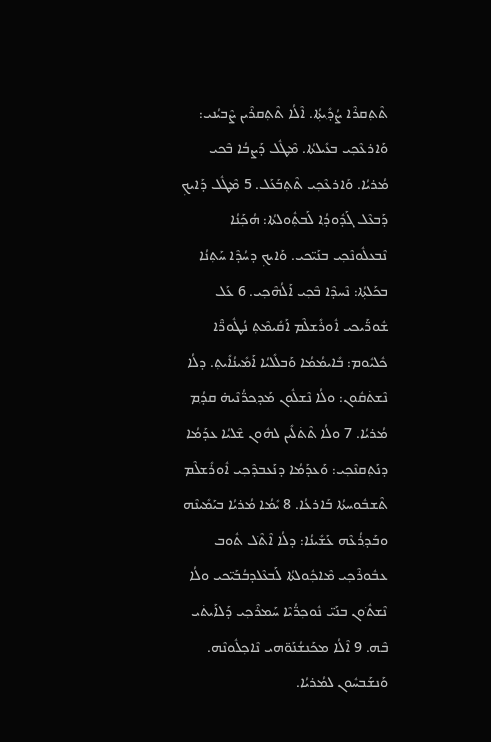ܬܶܬ݂ܩܪܶܐ ܨܳܕ݂ܺܝܬ݂ܳܐ. ܐܶܠܳܐ ܬܶܬ݂ܩܪܶܝܢ ܨܶܒܝܳܢܝ: ܘܰܐܪܥܶܟ݂ܝ ܒܥܺܝܠܬܳܐ. ܡܶܛܽܠ ܕܰܨܒܳܐ ܒܶܟܝ ܡܳܪܝܳܐ. ܘܰܐܪܥܶܟ݂ܝ ܬܶܬ݂ܒܰܥܰܠ. 5 ܡܶܛܽܠ ܕܰܐܝܟ݂ ܕܰܒܥܶܠ ܓܰܕܽܘܕ݂ܳܐ ܠܰܒܬ݂ܽܘܠܬܳܐ: ܗܳܟ݂ܰܢܳܐ ܢܶܒܥܠܽܘܢܶܟ݂ܝ ܒܢܰܝ̈ܟܝ. ܘܰܐܝܟ݂ ܕܚܳܕܶܐ ܚܰܬ݂ܢܳܐ ܒܟܰܠܬ݂ܳܐ: ܢܶܚܕܶܐ ܒܶܟ݂ܝ ܐܰܠܳܗܶܟ݂ܝ. 6 ܥܰܠ ܫܽܘܖ̈ܰܝܟܝ ܐܽܘܪܺܫܠܶܡ ܐܰܩܺܝܡܶܬ݂ ܢܳܛܽܘܖ̈ܶܐ ܟܽܠܝܽܘܡ: ܒܺܐܝܡܳܡܳܐ ܘܰܒܠܺܠܝܳܐ ܐܰܡܺܝܢܳܐܺܝܬ݂. ܕܠܳܐ ܢܶܫܬ݁ܩܽܘܢ: ܘܠܳܐ ܢܶܫܠܽܘܢ ܡܰܕ݂ܟܖ̈ܳܢܶܝܗ̇ ܩܕ݂ܳܡ ܡܳܪܝܳܐ. 7 ܘܠܳܐ ܬܶܬ݁ܠܺܝܢ ܠܗܽܘܢ ܫܶܠܝܳܐ ܥܕܰܡܳܐ ܕܢܰܬ݂ܩܢܶܟ݂ܝ: ܘܰܥܕܰܡܳܐ ܕܢܰܥܒܕܶܟ݂ܝ ܐܽܘܪܺܫܠܶܡ ܬܶܫܒܽܘܚܬܳܐ ܒܰܐܪܥܳܐ. 8 ܝܺܡܳܐ ܡܳܪܝܳܐ ܒܝܰܡܺܝܢܶܗ ܘܒܰܕ݂ܪܳܥܶܗ ܥܰܫܺܝܢܳܐ: ܕܠܳܐ ܐܶܬ݁ܶܠ ܬܽܘܒ ܥܒܽܘܪܶܟ݂ܝ ܡܶܐܟ݂ܽܘܠܬܳܐ ܠܰܒܥܶܠܕܒܳܒܰܝ̈ܟܝ ܘܠܳܐ ܢܶܫܬ݁ܽܘܢ ܒܢܰܝ̈ ܢܽܘܟ݂ܖ̈ܳܝܶܐ ܚܰܡܪܶܟ݂ܝ ܕܰܠܐܰܝܬ݁ܝ ܒܶܗ. 9 ܐܶܠܳܐ ܡܟܰܢܫܳܢܰܘ̈ܗܝ ܢܶܐܟ݂ܠܽܘܢܶܗ. ܘܰܢܫܰܒܚܽܘܢ ܠܡܳܪܝܳܐ.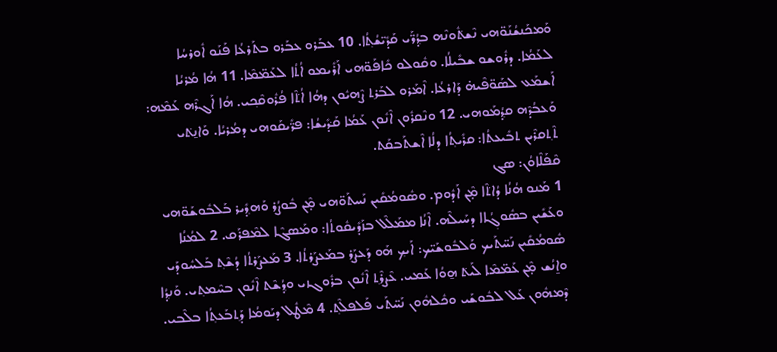ܘܰܡܟܰܢܫܳܢܰܘ̈ܗܝ ܢܶܫܬ݁ܽܘܢܶܗ ܒܕ݂ܳܖ̈ܰܝ ܩܰܕܺܝ̈ܫܳܬ݂ܳܐ. 10 ܥܒܰܪܘ ܥܒܰܪܘ ܒܬܰܪܥܳܐ ܦܰܢܰܘ ܐܽܘܪܚܳܐ ܠܥܰܡܳܐ. ܕܪܽܘܫܘ ܫܒܺܝܠܳܐ. ܘܩܽܘܠܘ ܟܺܐܦܰܘ̈ܗܝ ܐܰܪܺܝܡܘ ܐܳܬܳܐ ܠܥܰܡ̈ܡܶܐ. 11 ܗܳܐ ܡܳܪܝܳܐ ܐܰܫܡܰܥ ܠܣܰܘ̈ܦܶܝܗ̇ ܕܰܐܪܥܳܐ. ܐܶܡܰܪܘ ܠܒܰܪܬ݂ ܨܶܗܝܽܘܢ ܕܗܳܐ ܐܳܬ݁ܶܐ ܦܳܪܽܘܩܶܟ݂ܝ. ܗܳܐ ܐܰܓܪܶܗ ܥܰܡܶܗ: ܘܰܥܒܳܕܶܗ ܩܕ݂ܳܡܰܘܗܝ. 12 ܘܢܶܩܪܽܘܢ ܐܶܢܽܘܢ ܥܰܡܳܐ ܩܰܕ݁ܺܝܫܳܐ: ܦܖ̈ܺܝܩܰܘܗܝ ܕܡܳܪܝܳܐ. ܘܰܐܢ̱ܬ݁ܝ ܬܶܬ݂ܩܪܶܝܢ ܬܒܺܝܥܬܳܐ: ܩܪܺܝܬ݂ܳܐ ܕܠܳܐ ܐܶܫܬܰܒܩܰܬ.
ܩܶܦܰܠܶܐܘܳܢ: ܣܓ
1 ܡܰܢܘ ܗܳܢܳܐ ܕܳܐܬܶ݁ܐ ܡ̣ܶܢ ܐܰܕܽܘܡ. ܘܣܽܘܡܳܩܺܝܢ ܢܰܚܬܰܘ̈ܗܝ ܡ̣ܶܢ ܒܽܘܨܳܪ ܘܰܗܕ݂ܺܝܪ ܒܰܠܒܽܘܫܰܘ̈ܗܝ ܘܥܰܫܺܝܢ ܒܣܽܘܓ݂ܳܐܐ ܕܚܰܝܠܶܗ. ܐܶܢܳܐ ܡܡܰܠܶܠ ܒܙܰܕܺܝܩܽܘܬܳܐ: ܘܡܰܣܓܶܐ ܠܡܶܦܪܰܩ. 2 ܠܡܳܢܳܐ ܣܽܘܡܳܩܺܝܢ ܢܰܚ̈ܬܰܝܟ ܘܰܠܒܽܘܫܰܝ̈ܟ: ܐܰܝܟ݂ ܗܰܘ ܕܰܥܨܰܪ ܒܡܰܥܨܰܪܬܳܐ. 3 ܡܰܥܨܰܪܬܳܐ ܕܳܫܶܬ݂ ܒܰܠܚܽܘܕܰܝ ܘܐ̱ܢܳܫ ܡ̣ܶܢ ܥܰܡ̈ܡܶܐ ܠܰܝܬ݁ ܗ̱ܘܳܐ ܥܰܡܝ. ܥܶܨܪܶܬ݂ ܐܶܢܽܘܢ ܒܪܽܘܓܙܝ ܘܕ݂ܳܫܶܬ ܐܶܢܽܘܢ ܒܚܶܡܬ݂ܝ. ܘܰܢܕ݂ܳܐ ܕܶܡܗܽܘܢ ܥܰܠ ܠܒܽܘܫܰܝ ܘܟܽܠܗܽܘܢ ܢܰܚ̈ܬܰܝ ܦܰܠܦܠܶܬ݂. 4 ܡܶܛܽܠ ܕܝܰܘܡܳܐ ܕܰܬ݂ܒܰܥܬ݂ܳܐ ܒܠܶܒܝ.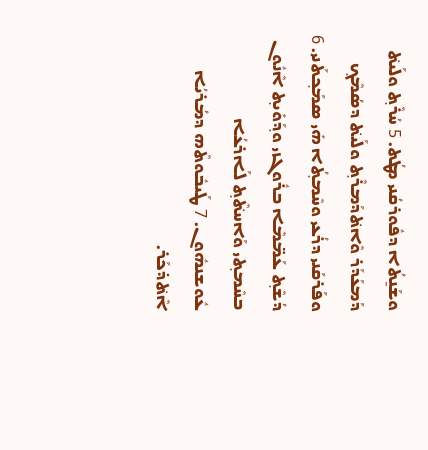ܘܫܰܢ̱ܬܳܐ ܕܦܽܘܪܩܳܢܝ ܡܛܳܬ. 5 ܚܳܪܶܬ݂ ܘܠܰܝܬ݁ ܕܰܡܥܰܕܰܪ ܘܶܐܬ݁ܕܰܡܪܶܬ݂ ܘܠܰܝܬ݁ ܕܣܳܡܶܟ݂ ܘܦܰܪܩܰܢܝ ܕܪܳܥܝ ܘܚܶܡܬ݂ܳܐ ܗܺܝ ܣܡܰܟ݂ܬܰܢܝ. 6 ܕܳܫܶܬ݂ ܥܰܡ̈ܡܶܐ ܒܪܽܘܓܙܝ ܘܕ݂ܰܘܺܝܬ݂ ܐܶܢܽܘܢ ܒܚܶܡܬ݂ܝ ܘܰܐܚܬ݁ܶܬ݂ ܠܰܐܪܥܳܐ ܥܽܘܫܢܗܽܘܢ. 7 ܛܰܝܒܽܘܬܶܗ ܕܡܳܪܝܳܐ ܐܶܬ݁ܕ̇ܟܰܪ.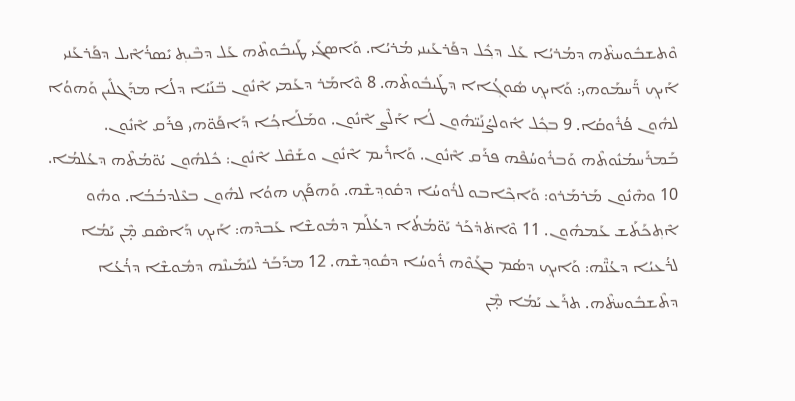ܘܶܬܫܒܽܘܚܬ݁ܶܗ ܕܡܳܪܝܳܐ ܥܰܠ ܕܟ݂ܽܠ ܕܦܰܪܥܰܝܢܝ ܡܳܪܝܳܐ. ܘܰܐܣܓܺܝ ܛܰܝܒܽܘܬܶܗ ܥܰܠ ܕܒܶܝܬ݂ ܝܺܣܪܳܐܶܝܠ ܕܦܰܪܥܰܢܝ ܐܰܝܟ݂ ܖ̈ܰܚܡܰܘܗܝ: ܘܰܐܝܟ݂ ܣܽܘܓ݂ܳܐܐ ܕܛܰܝܒܽܘܬܶܗ. 8 ܘܶܐܡܰܪ ܕܥܰܡܝ ܐܶܢܽܘܢ ܒ̈ܢܰܝܳܐ ܕܠܳܐ ܡܕܰܓܠܺܝܢ ܘܰܗܘܳܐ ܠܗܽܘܢ ܦܳܪܽܘܩܳܐ. 9 ܒܟ݂ܽܠ ܐܽܘܠܨܳܢܰܝ̈ܗܽܘܢ ܠܳܐ ܐܰܠܶܨ ܐܶܢܽܘܢ. ܘܡܰܠܰܐܟ݂ܳܐ ܕܰܐܦܰܘ̈ܗܝ ܦܪܰܩ ܐܶܢܽܘܢ. ܒܰܡܪܰܚܡܳܢܽܘܬܶܗ ܘܰܒܪܽܘܚܳܦܶܗ ܦܪܰܩ ܐܶܢܽܘܢ. ܘܰܐܪܺܝܡ ܐܶܢܽܘܢ ܘܫܰܩܶܠ ܐܶܢܽܘܢ: ܟܽܠܗܽܘܢ ܝܳܘ̈ܡܳܬܶܗ ܕܥܳܠܡܳܐ. 10 ܘܗܶܢܽܘܢ ܡܰܪܡܰܪܘ: ܘܰܐܟ݂ܶܐܒܘ ܠܪܽܘܚܳܐ ܕܩܽܘܕ݂ܫܶܗ. ܘܰܗܦܰܟ݂ ܗܘܳܐ ܠܗܽܘܢ ܒܥܶܠܕܒܳܒܳܐ. ܘܗܽܘ ܐܶܬ݂ܟܰܬܰܫ ܥܰܡܗܽܘܢ. 11 ܘܶܐܬ݁ܕ̇ܟܰܪ ܝܰܘ̈ܡܳܬܳܐ ܕܥܳܠܰܡ ܕܡܽܘܫܶܐ ܥܰܒܕܶܗ: ܐܰܝܟ݂ ܕܰܐܣܶܩ ܡ̣ܶܢ ܝܰܡܳܐ ܠܪܳܥܝܳܐ ܕܥܳܢ̈ܶܗ: ܘܰܐܝܟ݂ ܕܣܳܡ ܒܓܰܘܶܗ ܪܽܘܚܳܐ ܕܩܽܘܕ݂ܫܶܗ. 12 ܡܕܰܒܰܪ ܠܝܰܡܺܝܢܶܗ ܕܡܽܘܫܶܐ ܕܪܳܥܳܐ ܕܬܶܫܒܽܘܚܬ݁ܶܗ. ܬܪܰܥ ܝܰܡܳܐ ܡ̣ܶܢ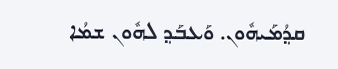ܩܕ݂ܳܡܰܝܗܽܘܢ. ܘܰܥܒܰܕ݂ ܠܗܽܘܢ ܫܡܳܐ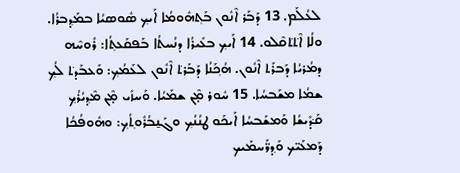ܠܥܳܠܰܡ. 13 ܕܰܒܰܪ ܐܶܢܽܘܢ ܒܰܬ݂ܗܽܘܡܳܐ ܐܰܝܟ݂ ܣܽܘܣܝܳܐ ܒܡܰܕ݂ܒܪܳܐ. ܘܠܳܐ ܐܶܬ݁ܬ݁ܩܶܠܘ. 14 ܐܰܝܟ݂ ܒܥܺܝܪܳܐ ܕܢܳܚܬܳܐ ܒܰܦܩܰܥܬ݂ܳܐ: ܪܽܘܚܶܗ ܕܡܳܪܝܳܐ ܕܰܒܪܰܬ ܐܶܢܽܘܢ. ܗܳܟ݂ܰܢܳܐ ܕܰܒܰܪܬ݁ ܐܶܢܽܘܢ ܠܥܰܡܳܟ݂: ܘܰܥܒܰܕܬ݁ ܠܳܟ݂ ܫܡܳܐ ܡܫܰܒܚܳܐ. 15 ܚܽܘܪ ܡ̣ܶܢ ܫܡܰܝܳܐ. ܘܰܚܙܺܝ ܡ̣ܶܢ ܡܶܕ݂ܝܳܪܳܟ݂ ܩܰܕ݁ܺܝܫܳܐ ܘܰܡܫܰܒܚܳܐ ܐܰܝܟܰܘ ܛܢܳܢܳܟ݂ ܘܓܰܢ̱ܒܳܪܽܘܬ݂ܳܟ݂: ܘܗܽܘܦܳܟܳܐ ܕܰܡܥܰܝ̈ܟ ܘܰܕ݂ܖ̈ܰܚܡܰܝܟ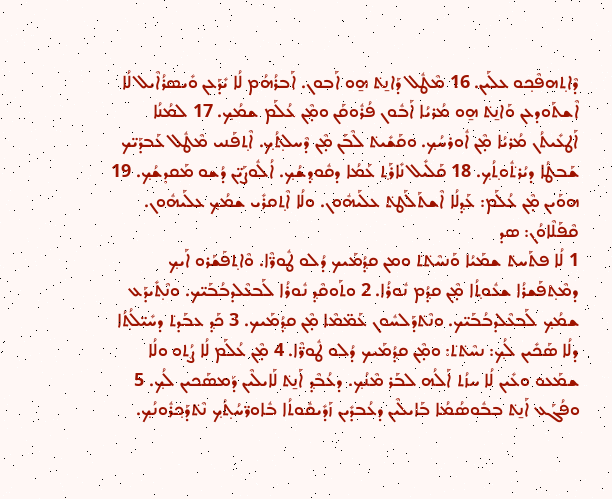ܕܶܐܬ݂ܗܦܶܟ݂ܘ ܥܠܰܝܢ. 16 ܡܶܛܽܠ ܕܰܐܢ̱ܬ݁ ܗ̱ܘ ܐܰܒܘܢ. ܐܰܒܪܳܗܳܡ ܠܳܐ ܝܺܕܰܥܢ ܘܺܝܣܪܳܐܶܝܠ ܠܳܐ ܐܶܫܬܰܘܕܥܢ ܘܰܐܢ̱ܬ݁ ܗ̱ܘ ܡܳܪܝܳܐ ܐܰܒܽܘܢ ܦܳܪܽܘܩܰܢ ܘܡ̣ܶܢ ܥܳܠܰܡ ܫܡܳܟ݂. 17 ܠܡܳܢܳܐ ܐܰܛܥܺܝܬܳܢ ܡܳܪܝܳܐ ܡ̣ܶܢ ܐܽܘܪܚܳܟ݂. ܘܩܰܫܺܝܬ݁ ܠܶܒܰܢ ܡ̣ܶܢ ܕܶܚܠܬ݂ܳܟ݂. ܐܶܬ݂ܦܰܢܝ ܡܶܛܽܠ ܥܰܒܕܰܝ̈ܟ ܫܰܒܛܳܐ ܕܝܳܪܬ݁ܽܘܬ݂ܳܟ݂. 18 ܩܰܠܺܝܠ ܢܺܐܪܰܬ݂ ܥܰܡܳܐ ܕܩܽܘܕ݂ܫܳܟ݂. ܐܳܠܽܘܨܰܝ̈ܢ ܕܳܫܘ ܡܰܩܕܫܳܟ݂. 19 ܗܘܰܝܢ ܡ̣ܶܢ ܥܳܠܰܡ: ܥܰܕ݂ܠܳܐ ܐܶܫܬܰܠܰܛܬ݁ ܥܠܰܝܗܽܘܢ. ܘܠܳܐ ܐܶܬ݂ܩܪܺܝ ܫܡܳܟ݂ ܥܠܰܝܗܽܘܢ.
ܩܶܦܰܠܶܐܘܳܢ: ܣܕ
1 ܠܳܐ ܦܬܰܚܬ݁ ܫܡܰܝܳܐ ܘܰܢܚܶܬ݁ܬ݁ ܘܡܢ ܩܕ݂ܳܡܰܝܟ ܕܳܠܘ ܛܽܘܖ̈ܶܐ. ܘܶܐܬ݂ܦܰܫܰܪܘ ܐܰܝܟ݂ ܕܡܶܬ݂ܦܰܫܪܳܐ ܫܥܽܘܬ݂ܳܐ ܡ̣ܶܢ ܩܕ݂ܳܡ ܢܽܘܪܳܐ. 2 ܘܬܰܘܩܶܕ݂ ܢܽܘܪܳܐ ܠܰܒܥܶܠܕܒܳܒܰܝ̈ܟ. ܘܢܶܬ݂ܺܝܕܰܥ ܫܡܳܟ݂ ܠܰܒܥܶܠܕܒܳܒܰܝ̈ܟ. ܘܢܶܬ݁ܕܰܠܚܽܘܢ ܥܰܡ̈ܡܶܐ ܡ̣ܶܢ ܩܕ݂ܳܡܰܝܟ. 3 ܟܰܕ݂ ܥܒܰܕܬ݁ ܕܚܺܝ̈ܠܳܬ݂ܳܐ ܕܠܳܐ ܣܰܟܺܝܢ ܠܳܟ݂: ܢܚܶܬ݁ܬ݁: ܘܡ̣ܶܢ ܩܕ݂ܳܡܰܝܟ ܕܳܠܘ ܛܽܘܖ̈ܶܐ. 4 ܡ̣ܶܢ ܥܳܠܰܡ ܠܳܐ ܨܳܬ݂ܘ ܘܠܳܐ ܫܡܰܥܘ ܘܥܺܝܢ ܠܳܐ ܚܙܳܬ ܐܰܠܳܗ ܠܒܰܪ ܡܶܢܳܟ݂. ܕܥܳܒܶܕ݂ ܐܰܢ̱ܬ݁ ܠܰܐܝܠܶܝܢ ܕܰܡܣܰܟܝܢ ܠܳܟ݂. 5 ܘܦܳܓܰܥ ܐܰܢ̱ܬ݁ ܒܒܽܘܣܳܡܳܐ ܒܰܐܝܠܶܝܢ ܕܥܳܒܕܺܝܢ ܙܰܕܺܝܩܽܘܬܳܐ ܒܽܐܘܖ̈ܚܳܬ݂ܳܟ݂ ܢܶܬ݁ܕܰܟ݂ܪܽܘܢܳܟ݂.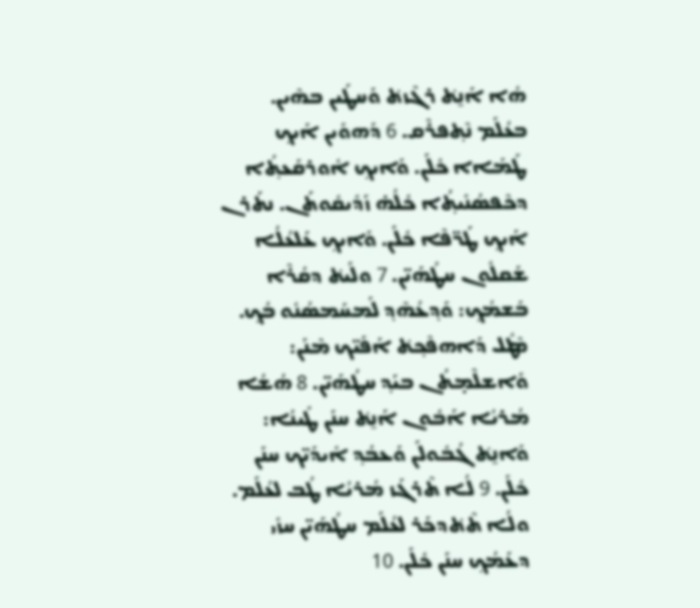ܗܳܐ ܐܰܢ̱ܬ݁ ܪܓܶܙܬ݁ ܘܰܚܛܰܝܢ ܒܗܶܝܢ. ܒܥܳܠܰܡ ܢܶܬ݂ܦܪܶܩ. 6 ܕܰܗܘܰܝܢ ܐܰܝܟ݂ ܛܰܡܰܐܐ ܟܽܠܰܢ. ܘܰܐܝܟ݂ ܐܽܘܪܩܰܥܬ݂ܳܐ ܕܟܶܦܣܳܢܺܝܬ݂ܳܐ ܟܽܠܳܗ̇ ܙܰܕܺܝܩܽܘܬܰܢ. ܢܬܰܪܢ ܐܰܝܟ݂ ܛܰܖ̈ܦܶܐ ܟܽܠܰܢ. ܘܰܐܝܟ݂ ܥܰܠܥܳܠܳܐ ܫܰܩܠܽܘܢ ܚܛܳܗܰܝ̈ܢ. 7 ܘܠܰܝܬ݁ ܕܩܳܪܶܐ ܒܰܫܡܳܟ݂: ܘܰܕ݂ܥܳܗܶܕ݂ ܠܰܡܚܰܡܣܳܢܽܘ ܒܳܟ݂. ܡܶܛܽܠ ܕܰܐܗܦܶܟ݂ܬ݁ ܐܰܦܰܝ̈ܟ ܡܶܢܰܢ: ܘܰܐܫܠܶܡ̣ܬܳܢ ܒܝܰܕ݂ ܚܛܳܗܰܝ̈ܢ. 8 ܗܳܫܳܐ ܡܳܪܝܳܐ ܐܰܒܽܘܢ ܐܰܢ̱ܬ݁ ܚܢܰܢ ܛܺܝܢܳܐ: ܘܰܐܢ̱ܬ݁ ܓܳܒܽܘܠܰܢ ܘܰܥܒܳܕ݂ ܐܺܝܕܰܝ̈ܟ ܚܢܰܢ ܟܽܠܰܢ. 9 ܠܳܐ ܬܶܪܓܰܙ ܡܳܪܝܳܐ ܛܳܒ ܠܥܳܠܰܡ. ܘܠܳܐ ܬܶܬ݁ܕܟܰܪ ܠܥܳܠܰܡ ܚܛܳܗܰܝ̈ܢ ܚܙܺܝ ܕܥܰܡܳܟ݂ ܚܢܰܢ ܟܽܠܰܢ. 10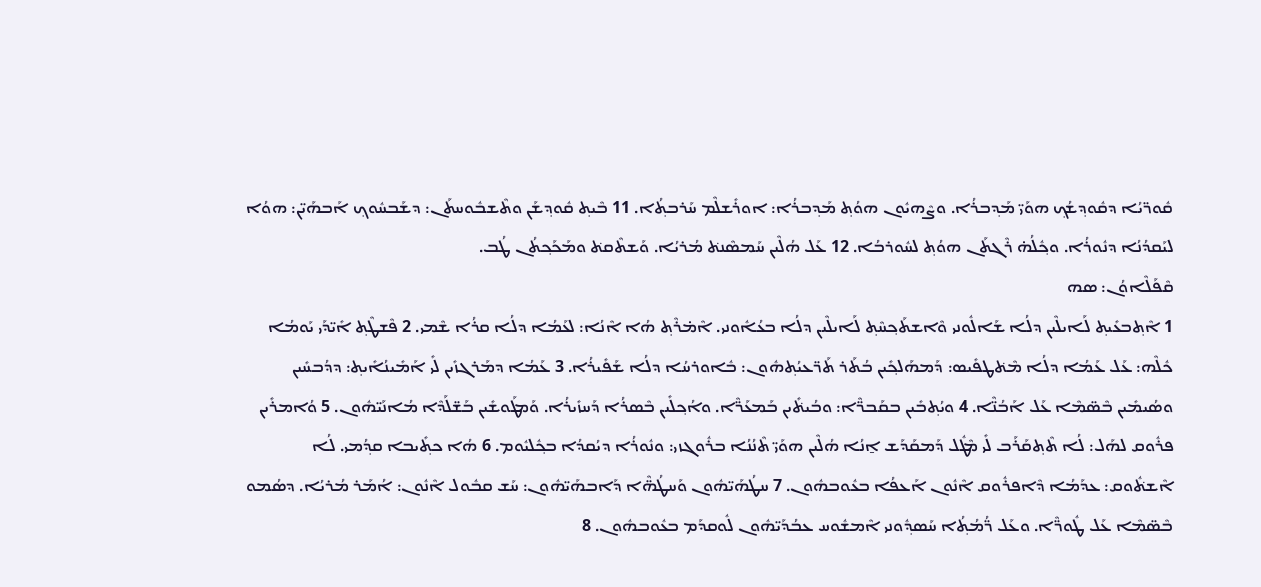ܩܽܘܖ̈ܝܳܐ ܕܩܽܘܕ݂ܫܳܟ݂ ܗܘܰܝ̈ ܡܰܕ݂ܒܪܳܐ. ܘܨܶܗܝܽܘܢ ܗܘܳܬ݂ ܡܰܕ݂ܒܪܳܐ: ܐܘܪܺܫܠܶܡ ܚܰܪܒܬ݂ܳܐ. 11 ܒܶܝܬ݂ ܩܽܘܕ݂ܫܰܢ ܘܬܶܫܒܽܘܚܬܰܢ: ܕܫܰܒܚܽܘܟ݂ ܐܰܒܗܰܝ̈ܢ: ܗܘܳܐ ܠܝܰܩܕܳܢܳܐ ܕܢܽܘܪܳܐ. ܘܟ݂ܽܠܳܗ̇ ܪܶܓܬܰܢ ܗܘܳܬ݂ ܠܚܽܘܪܒܳܐ. 12 ܥܰܠ ܗܳܠܶܝܢ ܚܰܡܣܶܢܬ݁ ܡܳܪܝܳܐ. ܘܰܫܬܶܩܬ݁ ܘܡܰܟܰܟ݂ܬܳܢ ܛܳܒ.
ܩܶܦܰܠܶܐܘܳܢ: ܣܗ
1 ܐܶܬ݂ܒܥܺܝܬ݂ ܠܰܐܝܠܶܝܢ ܕܠܳܐ ܫܰܐܠܽܘܢܝ ܘܶܐܫܬܰܟ݂ܚܶܬ݂ ܠܰܐܝܠܶܝܢ ܕܠܳܐ ܒܥܳܐܽܘܢܝ. ܐܶܡ̇ܪܶܬ݂ ܗܳܐ ܐܶܢܳܐ: ܠܥܰܡܳܐ ܕܠܳܐ ܩܪܳܐ ܫܶܡܝ. 2 ܦܶܫܛܶܬ݂ ܐܺܝ̈ܕܰܝ ܝܰܘܡܳܐ ܟܽܠܶܗ: ܥܰܠ ܥܰܡܳܐ ܕܠܳܐ ܡܶܬ݁ܛܦܺܝܣ: ܕܰܡܗܰܠܟ݂ܺܝܢ ܒܳܬܰܪ ܬܰܖ̈ܥܝܳܬ݂ܗܽܘܢ: ܒܽܐܘܪܚܳܐ ܕܠܳܐ ܫܰܦܺܝܪܳܐ. 3 ܥܰܡܳܐ ܕܡܰܪܓܙܺܝܢ ܠܺܝ ܐܰܡܺܝܢܳܐܺܝܬ݂: ܕܕܳܒܚܺܝܢ ܘܣܳܝܡܺܝܢ ܒܶܣ̈ܡܶܐ ܥܰܠ ܐܰܒܳܢ̈ܶܐ. 4 ܘܝܳܬ݂ܒܺܝܢ ܒܩܰܒܖ̈ܶܐ: ܘܒܳܝܬ݁ܺܝܢ ܒܰܡܥܰܖ̈ܶܐ. ܘܐܳܟ݂ܠܺܝܢ ܒܶܣܪܳܐ ܕܰܚܙܺܝܪܳܐ. ܘܰܡܛܰܘܫܺܝܢ ܒܰܫ̈ܠܰܕܶܐ ܡܳܐܢܰܝ̈ܗܽܘܢ. 5 ܘܳܐܡܪܺܝܢ ܦܪܽܘܩ ܠܗܰܠ: ܠܳܐ ܬܶܬ݂ܩܰܪܰܒ ܠܺܝ ܡܶܛܽܠ ܕܰܡܩܰܕܰܫ ܐ̱ܢܳܐ ܗܳܠܶܝܢ ܗܘܰܝ̈ ܬܶܢܳܢܳܐ ܒܪܽܘܓܙܝ: ܘܢܽܘܪܳܐ ܕܝܳܩܕܳܐ ܒܟ݂ܽܠܝܽܘܡ. 6 ܗܳܐ ܟܬ݂ܺܝܒܐ ܩܕ݂ܳܡܝ. ܠܳܐ ܐܶܫܬ݁ܽܘܩ: ܥܕܰܡܳܐ ܕܶܐܦܪܽܘܩ ܐܶܢܽܘܢ ܐܰܥܦܳܐ ܒܥܽܘܒܗܽܘܢ. 7 ܚܛܳܗܰܝ̈ܗܽܘܢ ܘܰܚܛܳܗ̈ܶܐ ܕܰܐܒܗܰܝ̈ܗܽܘܢ: ܚܰܫ ܩܒܽܘܠ ܐܶܢܽܘܢ: ܐܳܡܰܪ ܡܳܪܝܳܐ. ܕܣܳܡܘ ܒܶܣ̈ܡܶܐ ܥܰܠ ܛܽܘܖ̈ܶܐ. ܘܥܰܠ ܖ̈ܳܡܳܬ݂ܳܐ ܚܰܣܕ݂ܽܘܢܝ ܐܶܡܫܽܘܚ ܥܒܳܕܰܝ̈ܗܽܘܢ ܠܽܘܩܕܰܡ ܒܥܽܘܒܗܽܘܢ. 8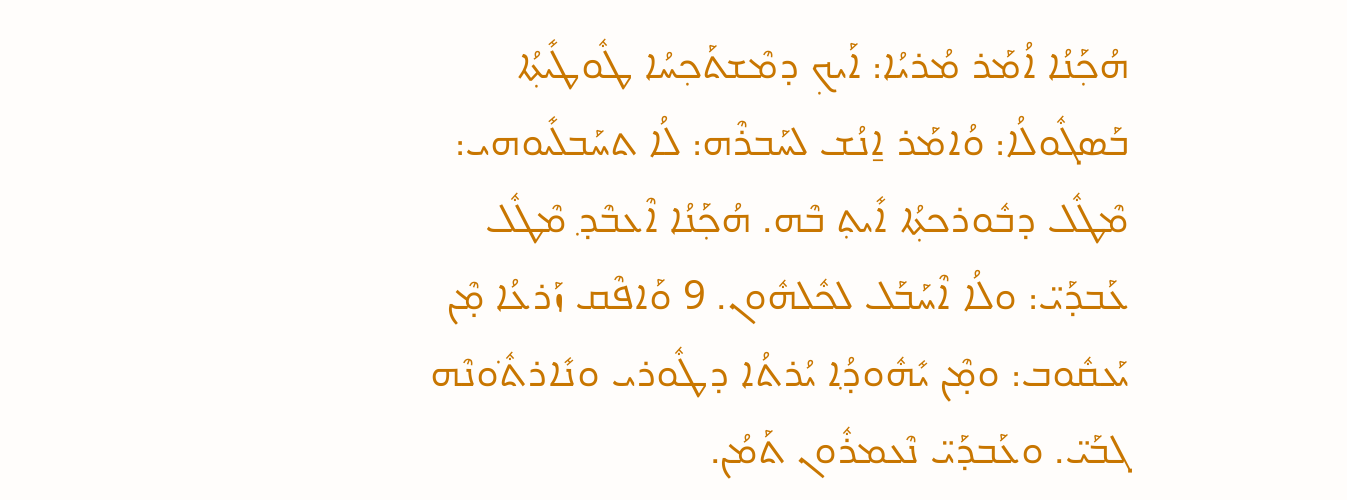ܗܳܟ݂ܰܢܳܐ ܐܳܡܰܪ ܡܳܪܝܳܐ: ܐܰܝܟ݂ ܕܡܶܫܬܰܟ݂ܚܳܐ ܛܽܘܛܺܝܬ݂ܳܐ ܒܰܣܓܽܘܠܳܐ: ܘܳܐܡܰܪ ܐ̱ܢܳܫ ܠܚܰܒܪܶܗ: ܠܳܐ ܬܚܰܒܠܺܝܘܗܝ: ܡܶܛܽܠ ܕܒܽܘܪܟܬ݂ܳܐ ܐܺܝܬ݂ ܒܶܗ. ܗܳܟ݂ܰܢܳܐ ܐܶܥܒܶܕ݂ ܡܶܛܽܠ ܥܰܒܕܰܝ̈: ܘܠܳܐ ܐܶܚܰܒܰܠ ܠܟܽܠܗܽܘܢ. 9 ܘܰܐܦܶܩ ܙܰܪܥܳܐ ܡ̣ܶܢ ܝܰܥܩܽܘܒ: ܘܡ̣ܶܢ ܝܺܗܽܘܕ݂ܳܐ ܝܳܪܬܳܐ ܕܛܽܘܪܝ ܘܢܺܐܪܬ݁ܽܘܢܶܗ ܓܒܰܝ̈. ܘܥܰܒܕܰܝ̈ ܢܶܥܡܪܽܘܢ ܬܰܡܳܢ.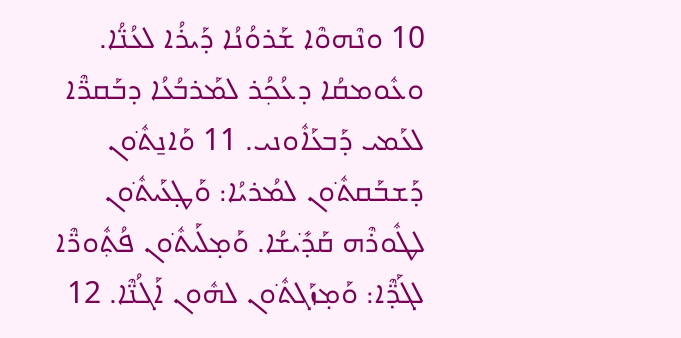10 ܘܢܶܗܘܶܐ ܫܰܪܘܳܢܳܐ ܕܰܝܪܳܐ ܠܥܳܢ̈ܳܐ. ܘܥܽܘܡܩܳܐ ܕܥܳܟ݂ܳܪ ܠܡܰܪܒܳܥܳܐ ܕܒܰܩܖ̈ܶܐ ܠܥܰܡܝ ܕܰܒܥܰܐܽܘܢܝ. 11 ܘܰܐܢ̱ܬ݁ܽܘܢ ܕܰܫܒܰܩܬ݁ܽܘܢ ܠܡܳܪܝܳܐ: ܘܰܛ̣ܥܰܝܬ݁ܽܘܢ ܠܛܽܘܪܶܗ ܩܰܕ݁ܺܝܫܳܐ. ܘܰܡ̣ܠܰܝܬ݁ܽܘܢ ܦܳܬ݂ܽܘܖ̈ܶܐ ܠܓܰܕ̈ܶܐ: ܘܰܡ̣ܙܰܓܬ݁ܽܘܢ ܠܗܽܘܢ ܐܰܓܳܢ̈ܶܐ. 12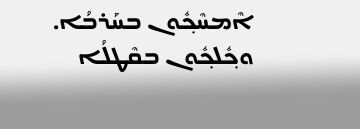ܐܶܡܚܶܟ݂ܽܘܢ ܒܚܰܪܒܳܐ. ܘܟ݂ܽܠܟ݂ܽܘܢ ܒܩܶܛܠܳܐ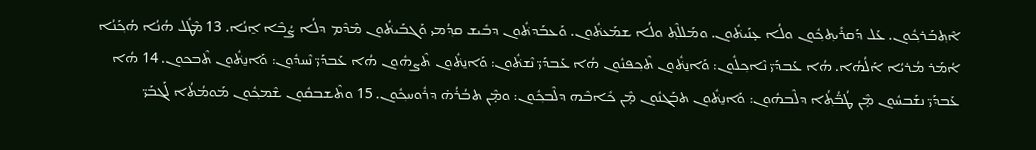ܐܶܬ݂ܒܰܪܟ݂ܽܘܢ. ܥܰܠ ܕܰܩܪܺܝܬ݂ܟ݂ܽܘܢ ܘܠܳܐ ܥ̣ܢܰܝܬ݁ܽܘܢ. ܘܡܰܠܠܶܬ݂ ܘܠܳܐ ܫܡܰܥܬ݁ܽܘܢ. ܘܰܥܒܰܕܬ݁ܽܘܢ ܕܒܺܝܫ ܩܕ݂ܳܡܝ ܘܰܓܒܰܝܬ݁ܽܘܢ ܡܶܕܶܡ ܕܠܳܐ ܨܳܒܶܐ ܐ̱ܢܳܐ. 13 ܡܶܛܽܠ ܗܳܢܳܐ ܗܳܟ݂ܰܢܳܐ ܐܳܡܰܪ ܡܳܪܝܳܐ ܐܰ‌ܠܳܗܳܐ. ܗܳܐ ܥܰܒܕܰܝ̈ ܢܶܐܟ݂ܠܽܘܢ: ܘܰܐܢ̱ܬ݁ܽܘܢ ܬܶܟ݂ܦܢܽܘܢ ܗܳܐ ܥܰܒܕܰܝ̈ ܢܶܫܬ݁ܽܘܢ: ܘܰܐܢ̱ܬ݁ܽܘܢ ܬܶܨܗܽܘܢ ܗܳܐ ܥܰܒܕܰܝ̈ ܢܶܚܕܽܘܢ: ܘܰܐܢ̱ܬ݁ܽܘܢ ܬܶܒܟܘܢ. 14 ܗܳܐ ܥܰܒܕܰܝ̈ ܢܫܰܒܚܽܘܢ ܡ̣ܶܢ ܛܳܒ̈ܳܬ݂ܳܐ ܕܠܶܒܗܽܘܢ: ܘܰܐܢ̱ܬ݁ܽܘܢ ܬܒܰܓܢܽܘܢ ܡ̣ܶܢ ܟܺܐܒܶܗ ܕܠܶܒܟ݂ܽܘܢ: ܘܡ̣ܶܢ ܬܒܳܪܳܗ̇ ܕܪܽܘܚܟ݂ܽܘܢ. 15 ܘܬܶܫܒܩܽܘܢ ܫܶܡܟ݂ܽܘܢ ܡܰܘܡܳܬܳܐ ܠܰܓܒܰܝ̈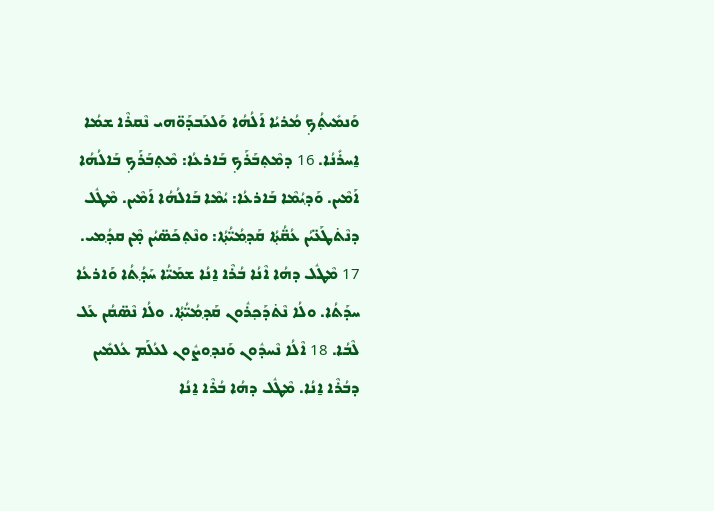ܘܰܢܡܺܝܬ݂ܳܟ݂ ܡܳܪܝܳܐ ܐܰ‌ܠܳܗܳܐ ܘܰܠܥܰܒܕܰܘ̈ܗܝ ܢܶܩܪܶܐ ܫܡܳܐ ܐ̱ܚܪܺܢܳܐ. 16 ܕܡܶܬ݂ܒܰܪܰܟ݂ ܒܰܐܪܥܳܐ: ܡܶܬ݂ܒܰܪܰܟ݂ ܒܰܐܠܳܗܳܐ ܐܰܡܶܝܢ. ܘܰܕ݂ܝܳܡܶܐ ܒܰܐܪܥܳܐ: ܝܳܡܶܐ ܒܰܐܠܳܗܳܐ ܐܰܡܶܝܢ. ܡܶܛܽܠ ܕܢܶܬ݁ܛܰܥ̈ܝܳܢ ܥܳܩ̈ܳܬ݂ܳܐ ܩܰܕ݂ܡܳܝ̈ܳܬ݂ܳܐ: ܘܢܶܬ݂ܟܰܣ̈ܝܳܢ ܡ̣ܶܢ ܩܕ݂ܳܡܝ. 17 ܡܶܛܽܠ ܕܗܳܐ ܐܶܢܳܐ ܒܳܪܶܐ ܐ̱ܢܳܐ ܫܡܰܝ̈ܳܐ ܚܰܕ݂ܳܬܳܐ ܘܰܐܪܥܳܐ ܚܕܰܬܳܐ. ܘܠܳܐ ܢܶܬ݁ܕܰܟ݂ܪܽܘܢ ܩܰܕ݂ܡܳܝ̈ܳܬ݂ܳܐ. ܘܠܳܐ ܢܶܣ̈ܩܳܢ ܥܰܠ ܠܶܒܳܐ. 18 ܐܶܠܳܐ ܢܶܚܕܽܘܢ ܘܰܢܕ݂ܘܨܽܘܢ ܠܥܳܠܰܡ ܥܳܠܡܺܝܢ ܕܒܳܪܶܐ ܐ̱ܢܳܐ. ܡܶܛܽܠ ܕܗܳܐ ܒܳܪܶܐ ܐ̱ܢܳܐ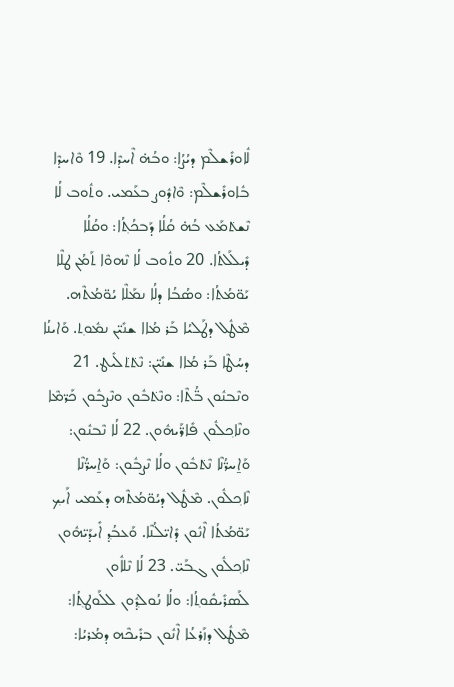ܠܽܐܘܪܺܫܠܶܡ ܕܝܳܨܳܐ: ܘܒܳܗ̇ ܐܶܚܕܶܐ. 19 ܘܶܐܚܕܶܐ ܒܽܐܘܪܺܫܠܶܡ: ܘܶܐܕܽܘܨ ܒܥܰܡܝ. ܘܬܽܘܒ ܠܳܐ ܢܶܫܬ݁ܡܰܥ ܒܳܗ̇ ܩܳܠܳܐ ܕܰܒܟܳܬ݂ܳܐ: ܘܩܳܠܳܐ ܕܺܝܠܰܠܬܳܐ. 20 ܘܬܽܘܒ ܠܳܐ ܢܶܗܘܶܐ ܬܰܡܳܢ ܛܠܶܐ ܝܰܘ̈ܡܳܬܳܐ: ܘܣܳܒܳܐ ܕܠܳܐ ܢܡܰܠܶܐ ܝܳܘ̈ܡܳܬܶܗ. ܡܶܛܽܠ ܕܛܰܠܝܳܐ ܒܰܪ ܡܳܐܐ ܫܢܺܝ̈ܢ ܢܡܽܘܬ݂. ܘܰܐܝܢܳܐ ܕܚܳܛܶܐ ܒܰܪ ܡܳܐܐ ܫܢܺܝ̈ܢ: ܢܶܬ݁ܬ݁ܠܺܝܛ. 21 ܘܢܶܒܢܽܘܢ ܒ̈ܳܬܶܐ: ܘܢܶܬ݁ܒܽܘܢ ܘܢܶܨܒܽܘܢ ܟܰܖ̈ܡܶܐ ܘܢܶܐܟ݂ܠܽܘܢ ܦܺܐܖ̈ܰܝܗܽܘܢ. 22 ܠܳܐ ܢܶܒܢܽܘܢ: ܘܰܐ̱ܚܖ̈ܳܢܶܐ ܢܶܬ݁ܒܽܘܢ ܘܠܳܐ ܢܶܨܒܽܘܢ: ܘܰܐ̱ܚܖ̈ܳܢܶܐ ܢܶܐܟ݂ܠܽܘܢ. ܡܶܛܽܠ ܕܝܳܘ̈ܡܳܬܶܗ ܕܥܰܡܝ ܐܰܝܟ݂ ܝܰܘ̈ܡܳܬܳܐ ܐܶܢܽܘܢ ܕܺܐܝ̈ܠܳܢܶܐ. ܘܰܥܒܳܕ݂ ܐܺܝܕܰܝ̈ܗܽܘܢ ܢܶܐܟ݂ܠܽܘܢ ܓܒܰܝ̈. 23 ܠܳܐ ܢܶܠܐܽܘܢ ܠܰܣܪܺܝܩܽܘܬ݂ܳܐ: ܘܠܳܐ ܢܳܘܠܕ݂ܽܘܢ ܠܠܰܘܛܬ݂ܳܐ: ܡܶܛܽܠ ܕܙܰܪܥܳܐ ܐܶܢܽܘܢ ܒܪܺܝܟܶܗ ܕܡܳܪܝܳܐ: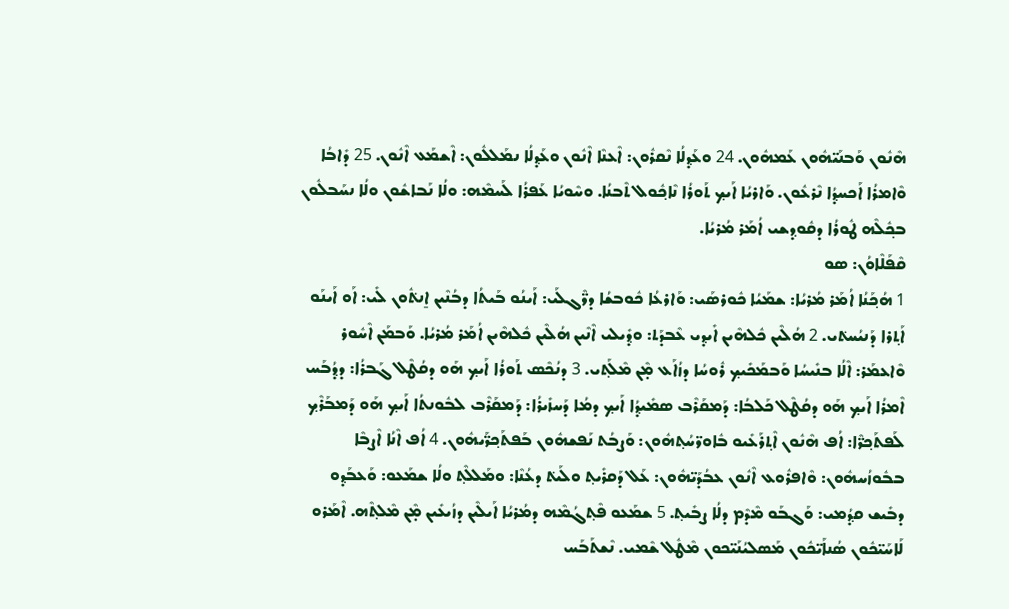ܗܶܢܽܘܢ ܘܰܒܢܰܝ̈ܗܽܘܢ ܥܰܡܗܽܘܢ. 24 ܘܥܰܕ݂ܠܳܐ ܢܶܩܪܽܘܢ: ܐܶܥܢܶܐ ܐܶܢܽܘܢ ܘܥܰܕ݂ܠܳܐ ܢܡܰܠܠܽܘܢ: ܐܶܫܡܰܥ ܐܶܢܽܘܢ. 25 ܕܺܐܒܳܐ ܘܶܐܡܪܳܐ ܐܰܟܚܕ݂ܳܐ ܢܶܪܥܽܘܢ. ܘܰܐܪܝܳܐ ܐܰܝܟ݂ ܬܰܘܪܳܐ ܢܶܐܟ݂ܽܘܠ ܬܶܒܢܳܐ. ܘܚܶܘܝܳܐ ܥܰܦܪܳܐ ܠܰܚܡܶܗ: ܘܠܳܐ ܢܰܒܐܫܽܘܢ ܘܠܳܐ ܢܚܰܒܠܽܘܢ ܒܟ݂ܽܠܶܗ ܛܽܘܪܳܐ ܕܩܽܘܕ݂ܫܝ ܐܳܡܰܪ ܡܳܪܝܳܐ.
ܩܶܦܰܠܶܐܘܳܢ: ܣܘ
1 ܗܳܟ݂ܰܢܳܐ ܐܳܡܰܪ ܡܳܪܝܳܐ: ܫܡܰܝܳܐ ܟܽܘܪܣܰܝ: ܘܰܐܪܥܳܐ ܟܽܘܒܫܳܐ ܕܖ̈ܶܓܠܰܝ: ܐܰܝܢܳܘ ܒܰܝܬܳܐ ܕܒܳܢܶܝܢ ܐ̱ܢܬ݁ܽܘܢ ܠܺܝ: ܐܰܘ ܐܰܝܢܰܘ ܐܰܬ݂ܪܐ ܕܰܢܝܳܚܬ݁ܝ. 2 ܗܳܠܶܝܢ ܟܽܠܗܶܝܢ ܐܺܝܕ݂ܝ ܥܶܒܕܰܬ: ܘܕ݂ܺܝܠܝ ܐܶܢܶܝܢ ܗܳܠܶܝܢ ܟܽܠܗܶܝܢ ܐܳܡܰܪ ܡܳܪܝܳܐ. ܘܰܒܡܰܢ ܐܶܚܽܘܪ ܘܶܐܥܡܰܪ: ܐܶܠܳܐ ܒܢܺܝܚܳܐ ܘܰܒܡܰܟܺܝܟ݂ ܪܽܘܚܳܐ ܕܙܳܐܰܥ ܡ̣ܶܢ ܡܶܠܰܬ݂ܝ. 3 ܕܢܳܟܶܣ ܬܰܘܪܳܐ ܐܰܝܟ݂ ܗܰܘ ܕܩܳܛܶܠ ܓܰܒܪܳܐ: ܕܕ݂ܳܒܰܚ ܐܶܡܪܳܐ ܐܰܝܟ݂ ܗܰܘ ܕܩܳܛܶܠ ܟܰܠܒܳܐ: ܕܰܡܩܰܪܶܒ ܣܡܺܝܕ݂ܳܐ ܐܰܝܟ݂ ܕܡܳܐ ܕܰܚܙܺܝܪܳܐ: ܕܰܡܩܰܪܶܒ ܠܒܽܘܢܬܳܐ ܐܰܝܟ݂ ܗܰܘ ܕܰܡܒܰܪܶܟ݂ ܠܰܦܬܰܟ݂ܖ̈ܶܐ: ܐܳܦ ܗܶܢܽܘܢ ܐܶܬ݂ܪܰܥܺܝܘ ܒܽܐܘܖ̈ܚܳܬ݂ܗܽܘܢ: ܘܰܨܒܳܬ ܢܰܦܫܗܽܘܢ ܒܰܦܬܰܟ݂ܖ̈ܰܝܗܽܘܢ. 4 ܐܳܦ ܐܶܢܳܐ ܐܶܨܒܶܐ ܒܒܽܘܙܳܚܗܽܘܢ: ܘܶܐܦܪܽܘܥ ܐܶܢܽܘܢ ܥܒܳܕܰܝ̈ܗܽܘܢ: ܥܰܠ ܕܰܩܪܺܝܬ݂ ܘܠܰܝܬ݁ ܕܥܳܢܶܐ: ܘܡܰܠܠܶܬ݂ ܘܠܳܐ ܫܡܰܥܘ: ܘܰܥܒܰܕ݂ܘ ܕܒܺܝܫ ܩܕ݂ܳܡܝ: ܘܰܓܒܰܘ ܡܶܕܶܡ ܕܠܳܐ ܨܒܺܝܬ݂. 5 ܫܡܰܥܘ ܦܶܬ݂ܓܳܡܶܗ ܕܡܳܪܝܳܐ ܐܰܝܠܶܝܢ ܕܙܳܝܥܺܝܢ ܡ̣ܶܢ ܡܶܠܬ݂ܶܗ. ܐܶܡܰܪܘ ܠܰܐܚܰܝ̈ܟܽܘܢ ܣܳܢܐܰܝ̈ܟܽܘܢ ܡܰܣܠܝܳܢܰܝ̈ܟܘܢ ܡܶܛܽܠ ܫܶܡܝ. ܢܶܫܬܰܒܰܚ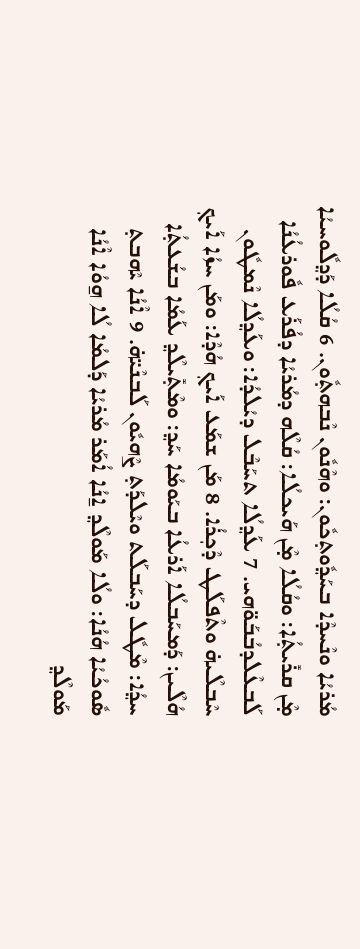ܡܳܪܝܳܐ ܘܢܶܚܕܶܐ ܒܚܰܕ݂ܽܘܬ݂ܟܽܘܢ: ܘܗܶܢܽܘܢ ܢܶܒܗܬ݂ܽܘܢ. 6 ܩܳܠܳܐ ܕܰܕ݂ܠܽܘܚܝܳܐ ܡ̣ܶܢ ܩܪܺܝܬ݂ܳܐ: ܘܩܳܠܳܐ ܡ̣ܶܢ ܗܰܝܟܠܳܐ: ܩܳܠܶܗ ܕܡܳܪܝܳܐ ܕܦܳܪܰܥ ܦܽܘܪܥܳܢܳܐ ܠܰܒܥܶܠܕܒܳܒܰܘ̈ܗܝ. 7 ܥܰܕ݂ܠܳܐ ܬܚܰܒܶܠ ܕܝܳܠܕܳܐ: ܘܥܰܕ݂ܠܳܐ ܢܶܡܛܽܘܢ ܚܶܒܠܶܝܗ̇ ܘܬܶܦܠܰܛ ܕܶܟ݂ܪܳܐ. 8 ܡܰܢ ܫܡܰܥ ܐܰܝܟ݂ ܗܳܕܶܐ: ܘܡܰܢ ܚܙܳܐ ܐܰܝܟ݂ ܗܳܠܶܝܢ: ܕܰܡܚܰܒܠܳܐ ܐܰܪܥܳܐ ܒܝܰܘܡܳܐ ܚܰܕ݂: ܘܡܶܬ݂ܺܝܠܶܕ݂ ܥܰܡܳܐ ܒܫܳܥܬ݂ܳܐ ܚܕ݂ܳܐ: ܡܶܛܽܠ ܕܚܰܒܠܰܬ ܘܝܶܠܕܰܬ݂ ܨܶܗܝܽܘܢ ܠܰܒܢܶܝ̈ܗ̇. 9 ܐܶܢܳܐ ܝܶܗܒܬ݂ ܣܽܘܟܳܝܳܐ ܗܳܢܳܐ: ܘܠܳܐ ܡܰܘܠܶܕ݂ ܐ̱ܢܳܐ ܐܳܡܰܪ ܡܳܪܝܳܐ ܕܰܠܡܳܐ ܠܳܐ ܗ̱ܘܳܐ ܐܶܢܳܐ ܡܰܘܠܶܕ݂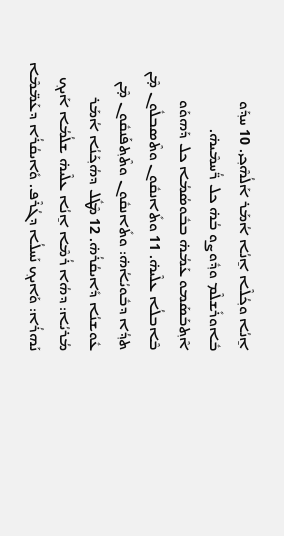ܐ̱ܢܳܐ ܘܟ݂ܳܠܶܐ ܐ̱ܢܳܐ ܐܳܡܰܪ ܐܰܠܳܗܶܟ݂ܝ. 10 ܚܕ݂ܰܘ ܒܽܐܘܪܺܫܠܶܡ ܘܕ݂ܽܘܨܘ ܒܳܗ̇ ܟܠ ܖ̈ܳܚܡܶܝܗ̇. ܐܶܬ݂ܒܰܣܰܡܘ ܥܰܡܳܗ̇ ܒܒܽܘܣܳܡܳܐ ܟܠ ܕܰܗܘܰܘ ܒܶܐܒܠܳܐ ܥܠܶܝܗ̇. 11 ܘܬܺܐܢܩܽܘܢ ܘܬܶܣܒܠܽܘܢ ܡ̣ܶܢ ܬܕ݂ܳܐ ܕܒܽܘܝܳܐܳܗ̇: ܘܬܺܐܢܩܽܘܢ ܘܬܶܬ݂ܦܰܢܩܽܘܢ ܡ̣ܶܢ ܥܽܘܫܢܳܐ ܕܺܐܝܩܳܪܳܗ̇. 12 ܡܶܛܽܠ ܕܗܳܟ݂ܰܢܳܐ ܐܳܡܰܪ ܡܳܪܝܳܐ: ܕܗܳܐ ܪܳܡܶܐ ܐ̱ܢܳܐ ܥܠܶܝܗ̇ ܫܠܳܡܳܐ ܐܰܝܟ݂ ܢܰܗܪܳܐ: ܘܰܐܝܟ݂ ܢܰܚܠܳܐ ܕܓܳܪܶܦ. ܘܺܐܝܩܳܪܳܐ ܕܥܰܡ̈ܡܶܐ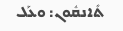ܬܺܐܢܩܽܘܢ: ܘܥܰܠ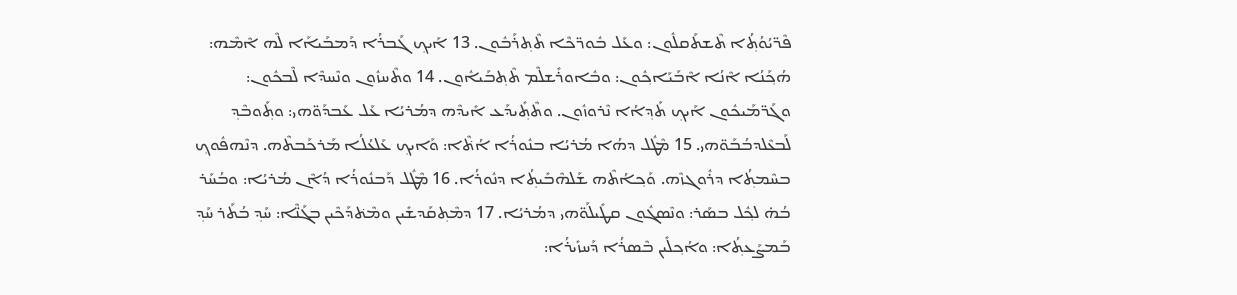ܦܶܖ̈ܝܳܘܳܬ݂ܳܐ ܬܶܫܬܰܩܠܽܘܢ: ܘܥܰܠ ܒܽܘܖ̈ܟܶܐ ܬܶܬ݂ܪܰܒܽܘܢ. 13 ܐܰܝܟ݂ ܓܰܒܪܳܐ ܕܰܡܒܰܝܐܰܐ ܠܶܗ ܐܶܡܶܗ: ܗܳܟ݂ܰܢܳܐ ܐܶܢܳܐ ܐܶܒܰܝܰܐܟ݂ܽܘܢ: ܘܒܽܐܘܪܺܫܠܶܡ ܬܶܬ݂ܒܰܝܐܽܘܢ. 14 ܘܬܶܚܙܽܘܢ ܘܢܶܚܕܶܐ ܠܶܒܟܽܘܢ: ܘܓܰܖ̈ܡܰܝܟܽܘܢ ܐܰܝܟ݂ ܬܰܕ݂ܐܳܐ ܢܶܪܘܙܽܘܢ. ܘܬܶܬ݂ܺܝܕܰܥ ܐܺܝܕܶܗ ܕܡܳܪܝܳܐ ܥܰܠ ܥܰܒܕܰܘ̈ܗܝ: ܘܬ݂ܰܘܒܶܕ݂ ܠܰܒܥܶܠܕܒܳܒܰܘ̈ܗܝ. 15 ܡܶܛܽܠ ܕܗܳܐ ܡܳܪܝܳܐ ܒܢܽܘܪܳܐ ܐܳܬ݁ܶܐ: ܘܰܐܝܟ݂ ܥܰܠܥܳܠܳܐ ܡܰܪܟܰܒܬܶܗ. ܕܢܶܗܦܽܘܟ݂ ܒܚܶܡܬ݂ܳܐ ܕܪܽܘܓܙܶܗ. ܘܰܟ݂ܐܳܬܶܗ ܫܰܠܗܶܒܺܝܬ݂ܳܐ ܕܢܽܘܪܳܐ. 16 ܡܶܛܽܠ ܕܰܒܢܽܘܪܳܐ ܕܳܐܶܢ ܡܳܪܝܳܐ: ܘܒܳܚܰܪ ܒܳܗ̇ ܠܟ݂ܽܠ ܒܣܰܪ: ܘܢܶܣܓܽܘܢ ܩܛܺܝܠܰܘ̈ܗܝ ܕܡܳܪܝܳܐ. 17 ܕܡܶܬ݂ܩܰܕܫܺܝܢ ܘܡܶܬ݁ܕܰܟܶܝܢ ܒܓܰܢ̈ܶܐ: ܚܰܕ݂ ܒܳܬܰܪ ܚܰܕ݂ ܒܰܡܨܰܥܬ݂ܳܐ: ܘܐܳܟ݂ܠܺܝܢ ܒܶܣܪܳܐ ܕܰܚܙܺܝܪܳܐ: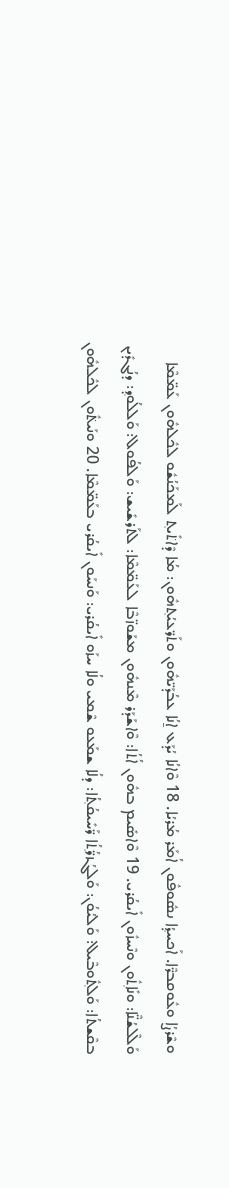ܘܫܶܪܨܳܐ ܘܥܽܘܩܒܖ̈ܶܐ. ܐܰܟܚܕ݂ܳܐ ܢܣܽܘܦܽܘܢ ܐܳܡܰܪ ܡܳܪܝܳܐ. 18 ܘܶܐܢܳܐ ܝܳܕܰܥ ܐ̱ܢܳܐ ܥܒܳܕܰܝ̈ܗܽܘܢ ܘܬܰܖ̈ܥܝܳܬ݂ܗܽܘܢ: ܡܳܐ ܕܶܐܬ݁ܺܝܬ݂ ܠܰܡܟܰܢܳܫܽܘ ܠܟܽܠܗܽܘܢ ܥܰܡ̈ܡܶܐ ܘܰܠܶܠܫܳܢ̈ܶܐ: ܘܢܺܐܬ݂ܽܘܢ ܘܢܶܚܙܽܘܢ ܐܺܝܩܳܪܝ. 19 ܘܶܐܣܺܝܡ ܒܗܽܘܢ ܐܳܬܳܐ: ܘܶܐܫܰܕܰܪ ܡܶܢܗܽܘܢ ܡܫܰܘܙ̈ܒܶܐ ܠܥܰܡ̈ܡܶܐ: ܠܬܰܪܫܺܝܫ: ܘܰܠܦܳܘܠ: ܘܰܠܠܳܘܕ݂: ܕܢܳܓܕܺܝܢ ܒܩܶܫܬܳܐ: ܘܰܠܬ݂ܽܘܒܶܝܠ: ܘܰܠܝܳܘܳܢ: ܘܰܠܓܳܙܖ̈ܳܬ݂ܳܐ ܖ̈ܰܚܺܝܩܳܬ݂ܳܐ: ܕܠܳܐ ܫܡܰܥܘ ܫܶܡܝ ܘܠܳܐ ܚܙܰܘ ܐܺܝܩܳܪܝ: ܘܰܢܚܰܘܢ ܐܺܝܩܳܪܝ ܒܥܰܡ̈ܡܶܐ. 20 ܘܢܰܝܬ݁ܽܘܢ ܠܟܽܠܗܽܘܢ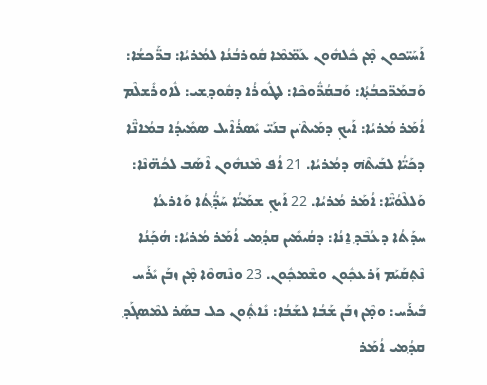ܐܰܚܰܝ̈ܟܘܢ ܡ̣ܶܢ ܟܽܠܗܽܘܢ ܥܰܡ̈ܡܶܐ ܩܽܘܪܒܳܢܳܐ ܠܡܳܪܝܳܐ: ܒܖ̈ܰܟܫܳܐ: ܘܰܒܡܰܖ̈ܟܒܳܬ݂ܳܐ: ܘܰܒܩܳܖ̈ܽܘܟܶܐ: ܠܛܽܘܪܳܐ ܕܩܽܘܕ݂ܫܝ: ܠܽܐܘܪܺܫܠܶܡ ܐܳܡܰܪ ܡܳܪܝܳܐ: ܐܰܝܟ݂ ܕܡܰܝܬ݁ܶܝܢ ܒܢܰܝ̈ ܝܺܣܪܳܐܶܝܠ ܣܡܺܝܕܳܐ ܒܡܳܐܢ̈ܶܐ ܕܟܰܝ̈ܳܐ ܠܒܰܝܬ݁ܶܗ ܕܡܳܪܝܳܐ. 21 ܐܳܦ ܡܶܢܗܽܘܢ ܐܶܣܰܒ ܠܟܳܗ̈ܢܶܐ: ܘܰܠܠܶܘܳܝ̈ܶܐ: ܐܳܡܰܪ ܡܳܪܝܳܐ. 22 ܐܰܝܟ݂ ܫܡܰܝ̈ܳܐ ܚܰܕ݂̈ܳܬܳܐ ܘܰܐܪܥܳܐ ܚܕܰܬܳܐ ܕܥܳܒܶܕ݂ ܐ̱ܢܳܐ: ܕܩܳܝܡܺܝܢ ܩܕ݂ܳܡܝ ܐܳܡܰܪ ܡܳܪܝܳܐ: ܗܳܟ݂ܰܢܳܐ ܢܶܬ݂ܩܰܝܰܡ ܙܰܪܥܟ݂ܽܘܢ ܘܫܶܡܟ݂ܽܘܢ. 23 ܘܢܶܗܘܶܐ ܡ̣ܶܢ ܙܒܰܢ ܝܺܪܰܚ ܒܺܝܪܰܚ: ܘܡ̣ܶܢ ܙܒܰܢ ܫܰܒܳܐ ܠܫܰܒܳܐ: ܢܺܐܬ݂ܽܘܢ ܟܠ ܒܣܰܪ ܠܡܶܣܓܰܕ݂ ܩܕ݂ܳܡܝ ܐܳܡܰܪ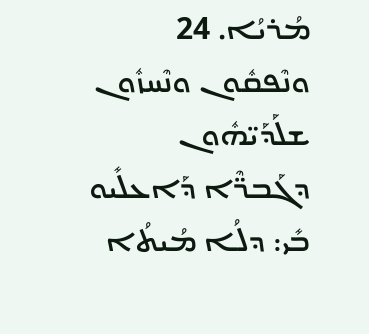ܡܳܪܝܳܐ. 24 ܘܢܶܦܩܽܘܢ ܘܢܶܚܙܽܘܢ ܫܠܰܕܰܝ̈ܗܽܘܢ ܕܓܰܒܖ̈ܶܐ ܕܰܐܥܠܺܝܘ ܒܺܝ: ܕܠܳܐ ܡܳܝܬܳܐ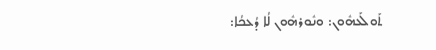ܬܰܘܠܰܥܗܽܘܢ: ܘܢܽܘܪܗܽܘܢ ܠܳܐ ܕܳܥܟܳܐ: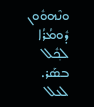ܘܢܶܗܘܽܘܢ ܕܽܘܡܳܪܳܐ ܠܟ݂ܽܠ ܒܣܰܪ.
ܠܥܠ